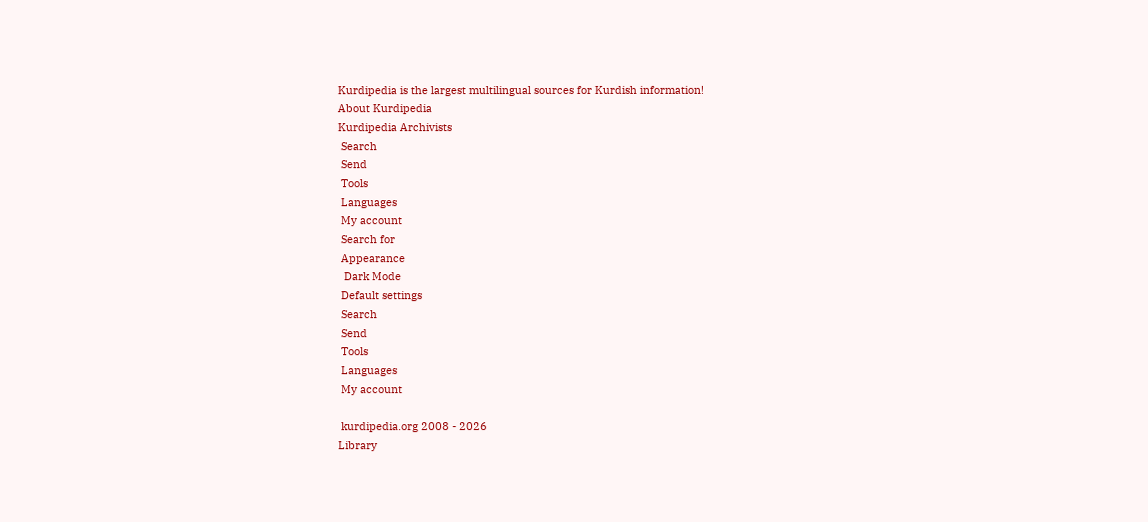Kurdipedia is the largest multilingual sources for Kurdish information!
About Kurdipedia
Kurdipedia Archivists
 Search
 Send
 Tools
 Languages
 My account
 Search for
 Appearance
  Dark Mode
 Default settings
 Search
 Send
 Tools
 Languages
 My account

 kurdipedia.org 2008 - 2026
Library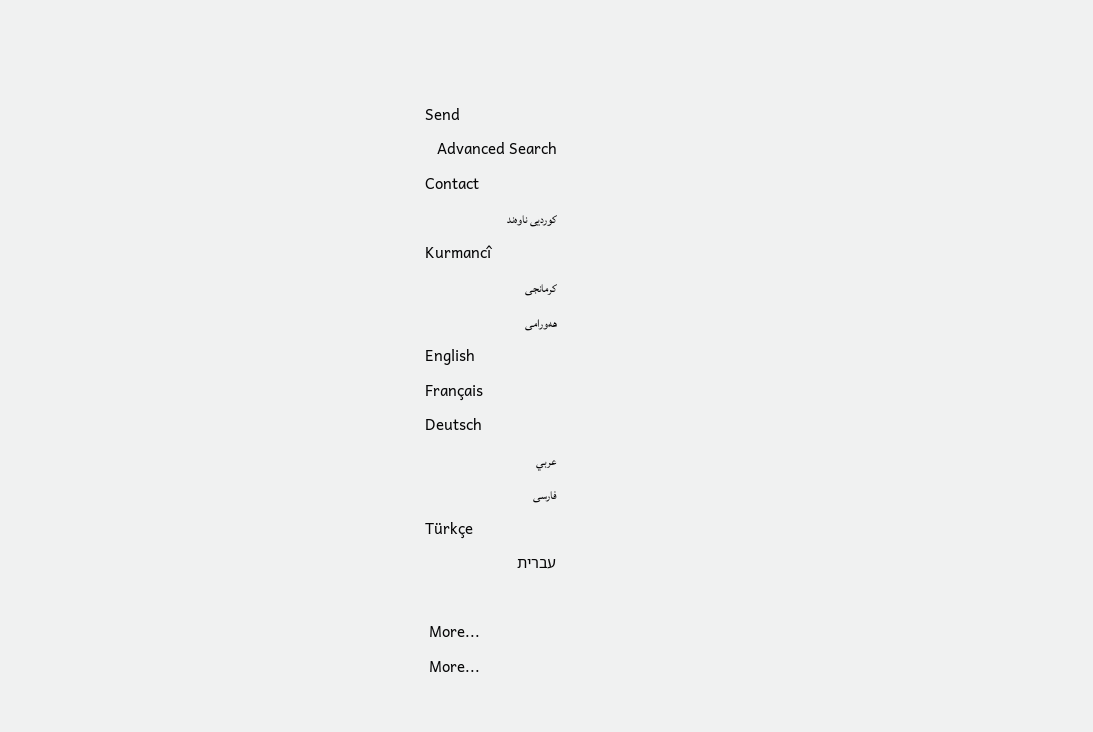Send
   Advanced Search
Contact
کوردیی ناوەند
Kurmancî
کرمانجی
هەورامی
English
Français
Deutsch
عربي
فارسی
Türkçe
עברית

 More...
 More...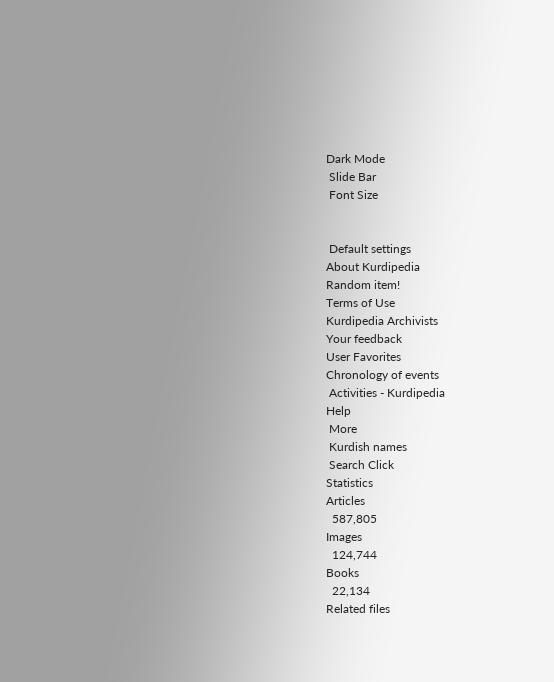Dark Mode
 Slide Bar
 Font Size


 Default settings
About Kurdipedia
Random item!
Terms of Use
Kurdipedia Archivists
Your feedback
User Favorites
Chronology of events
 Activities - Kurdipedia
Help
 More
 Kurdish names
 Search Click
Statistics
Articles
  587,805
Images
  124,744
Books
  22,134
Related files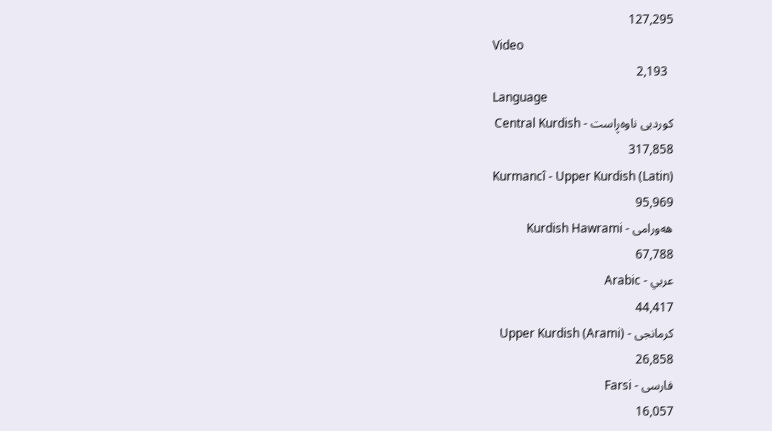127,295
Video
  2,193
Language
کوردیی ناوەڕاست - Central Kurdish
317,858
Kurmancî - Upper Kurdish (Latin)
95,969
هەورامی - Kurdish Hawrami
67,788
عربي - Arabic
44,417
کرمانجی - Upper Kurdish (Arami)
26,858
فارسی - Farsi
16,057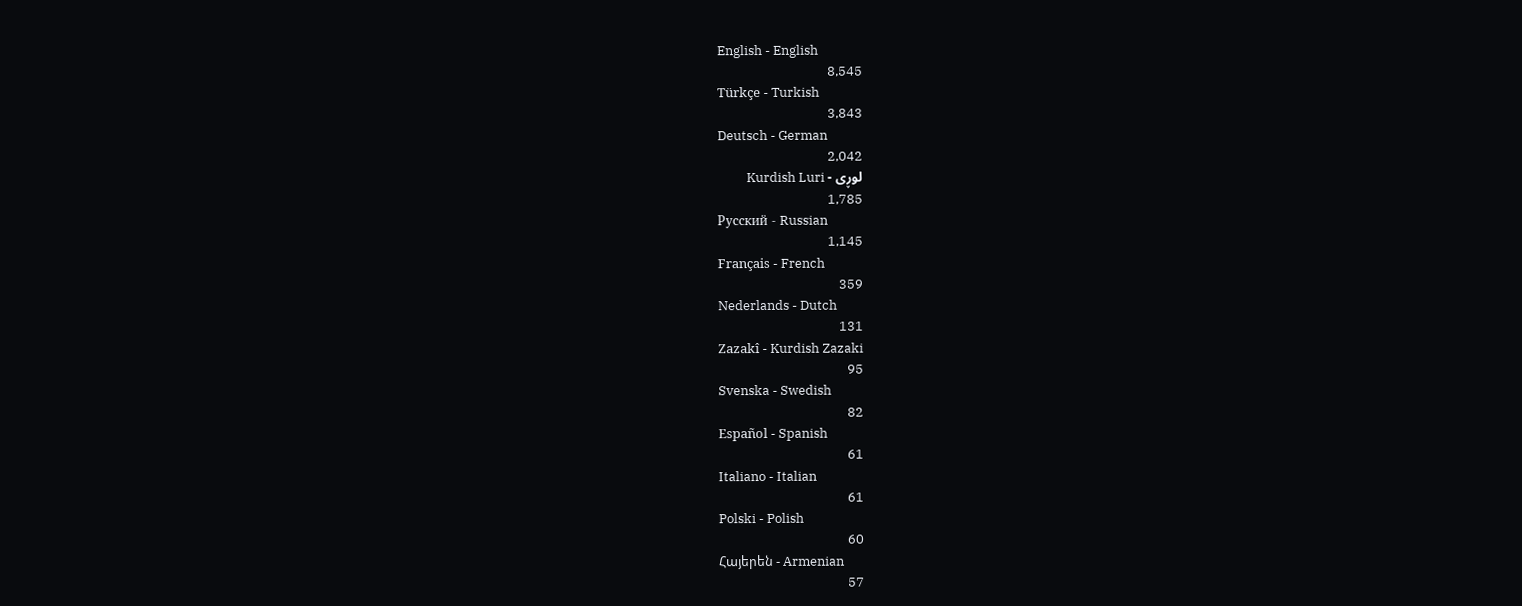English - English
8,545
Türkçe - Turkish
3,843
Deutsch - German
2,042
لوڕی - Kurdish Luri
1,785
Pусский - Russian
1,145
Français - French
359
Nederlands - Dutch
131
Zazakî - Kurdish Zazaki
95
Svenska - Swedish
82
Español - Spanish
61
Italiano - Italian
61
Polski - Polish
60
Հայերեն - Armenian
57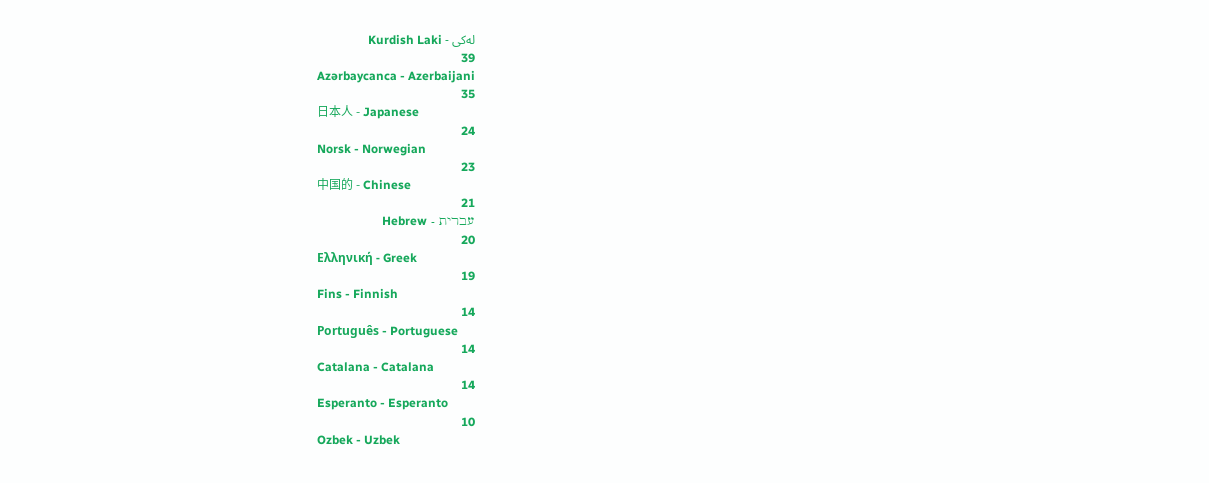لەکی - Kurdish Laki
39
Azərbaycanca - Azerbaijani
35
日本人 - Japanese
24
Norsk - Norwegian
23
中国的 - Chinese
21
עברית - Hebrew
20
Ελληνική - Greek
19
Fins - Finnish
14
Português - Portuguese
14
Catalana - Catalana
14
Esperanto - Esperanto
10
Ozbek - Uzbek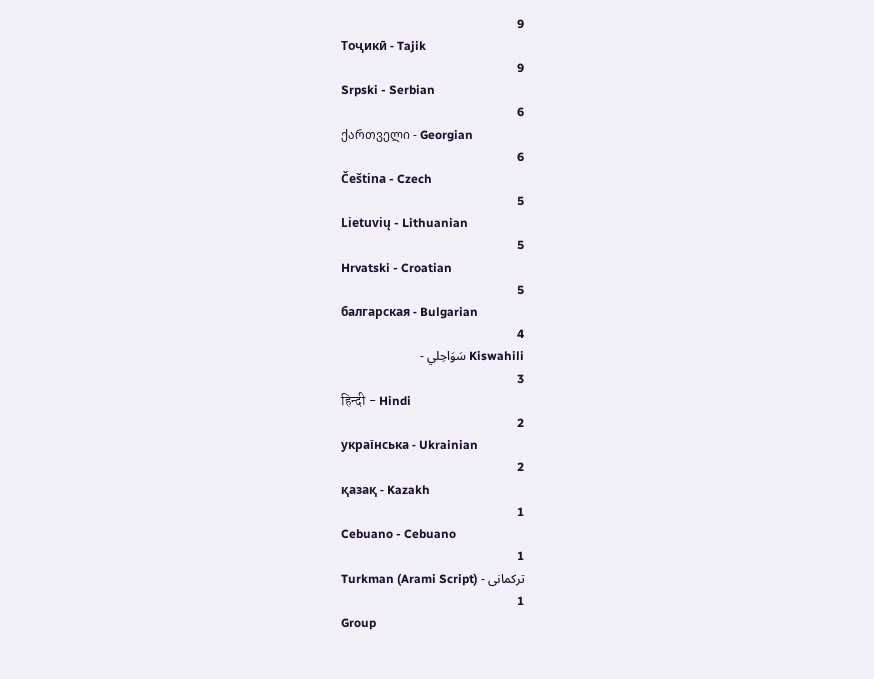9
Тоҷикӣ - Tajik
9
Srpski - Serbian
6
ქართველი - Georgian
6
Čeština - Czech
5
Lietuvių - Lithuanian
5
Hrvatski - Croatian
5
балгарская - Bulgarian
4
Kiswahili سَوَاحِلي -
3
हिन्दी - Hindi
2
українська - Ukrainian
2
қазақ - Kazakh
1
Cebuano - Cebuano
1
ترکمانی - Turkman (Arami Script)
1
Group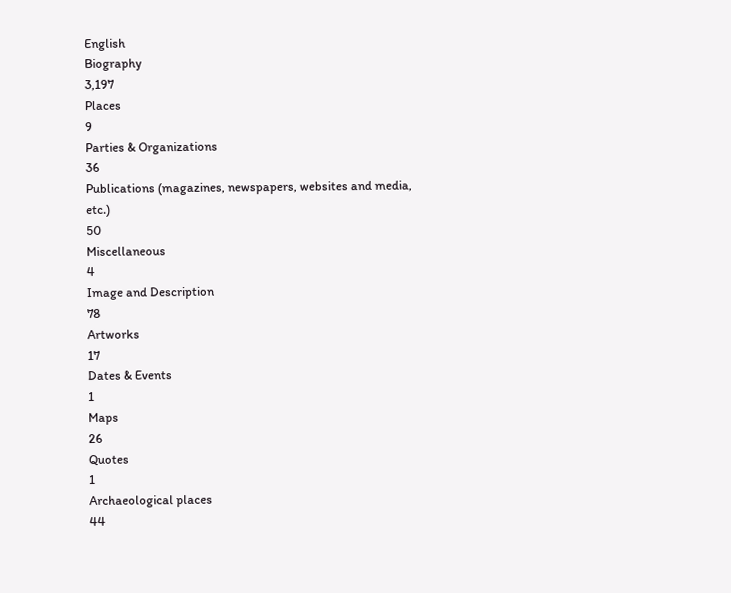English
Biography
3,197
Places
9
Parties & Organizations
36
Publications (magazines, newspapers, websites and media, etc.)
50
Miscellaneous
4
Image and Description
78
Artworks
17
Dates & Events
1
Maps
26
Quotes
1
Archaeological places
44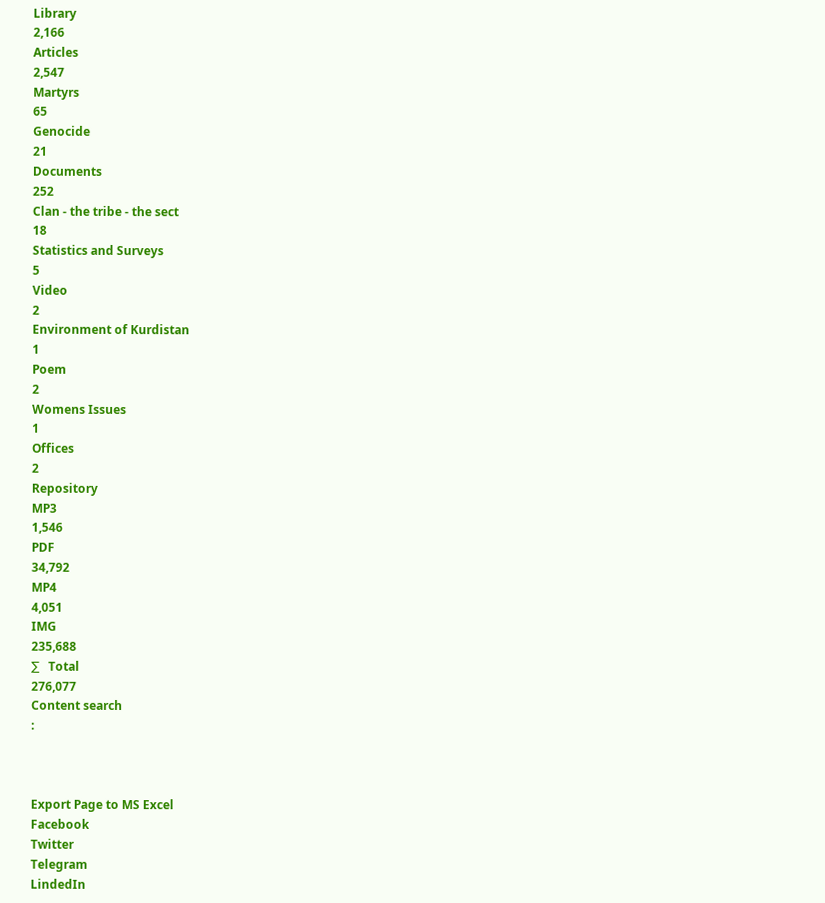Library
2,166
Articles
2,547
Martyrs
65
Genocide
21
Documents
252
Clan - the tribe - the sect
18
Statistics and Surveys
5
Video
2
Environment of Kurdistan
1
Poem
2
Womens Issues
1
Offices
2
Repository
MP3
1,546
PDF
34,792
MP4
4,051
IMG
235,688
∑   Total
276,077
Content search
:



Export Page to MS Excel
Facebook
Twitter
Telegram
LindedIn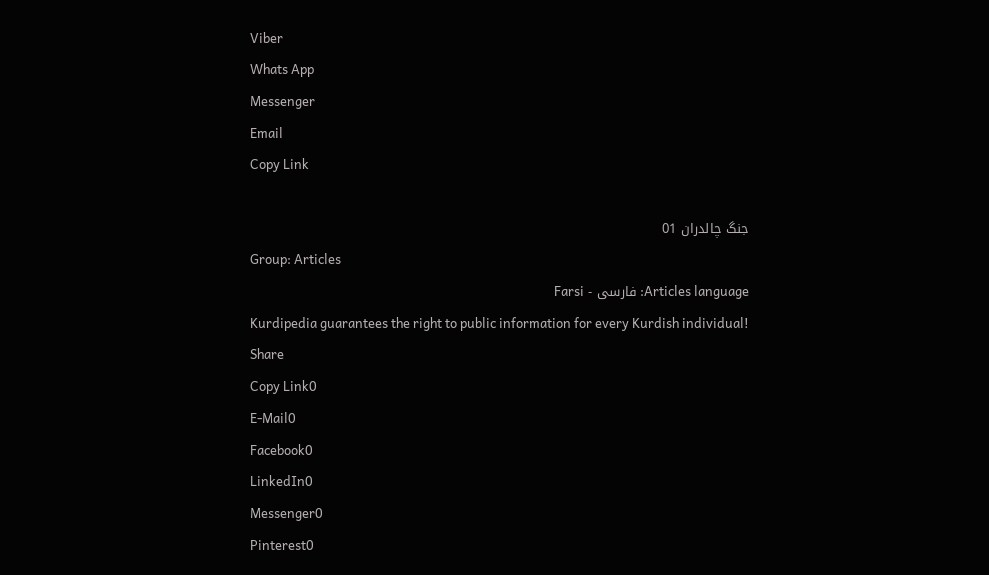Viber
Whats App
Messenger
Email
Copy Link

جنگ چالدران 01
Group: Articles
Articles language: فارسی - Farsi
Kurdipedia guarantees the right to public information for every Kurdish individual!
Share
Copy Link0
E-Mail0
Facebook0
LinkedIn0
Messenger0
Pinterest0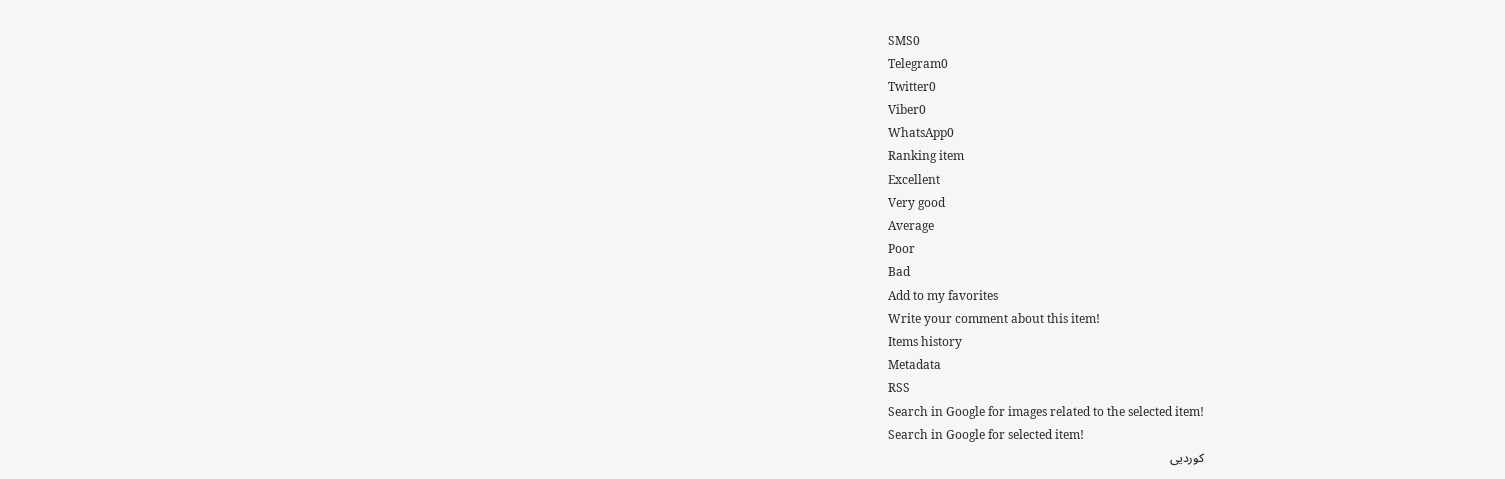SMS0
Telegram0
Twitter0
Viber0
WhatsApp0
Ranking item
Excellent
Very good
Average
Poor
Bad
Add to my favorites
Write your comment about this item!
Items history
Metadata
RSS
Search in Google for images related to the selected item!
Search in Google for selected item!
کوردیی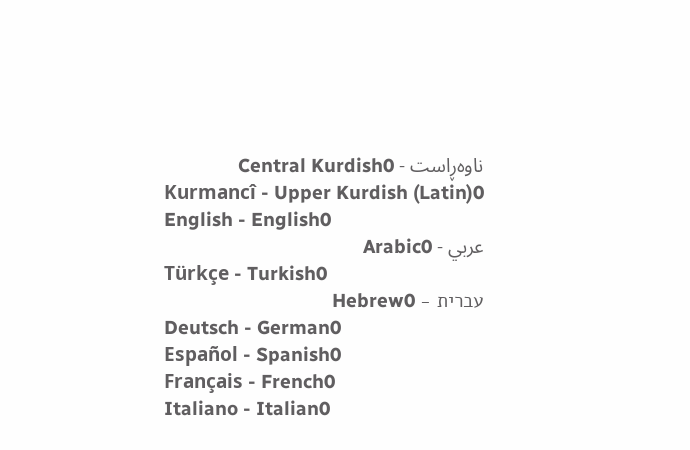ناوەڕاست - Central Kurdish0
Kurmancî - Upper Kurdish (Latin)0
English - English0
عربي - Arabic0
Türkçe - Turkish0
עברית - Hebrew0
Deutsch - German0
Español - Spanish0
Français - French0
Italiano - Italian0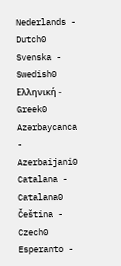Nederlands - Dutch0
Svenska - Swedish0
Ελληνική - Greek0
Azərbaycanca - Azerbaijani0
Catalana - Catalana0
Čeština - Czech0
Esperanto -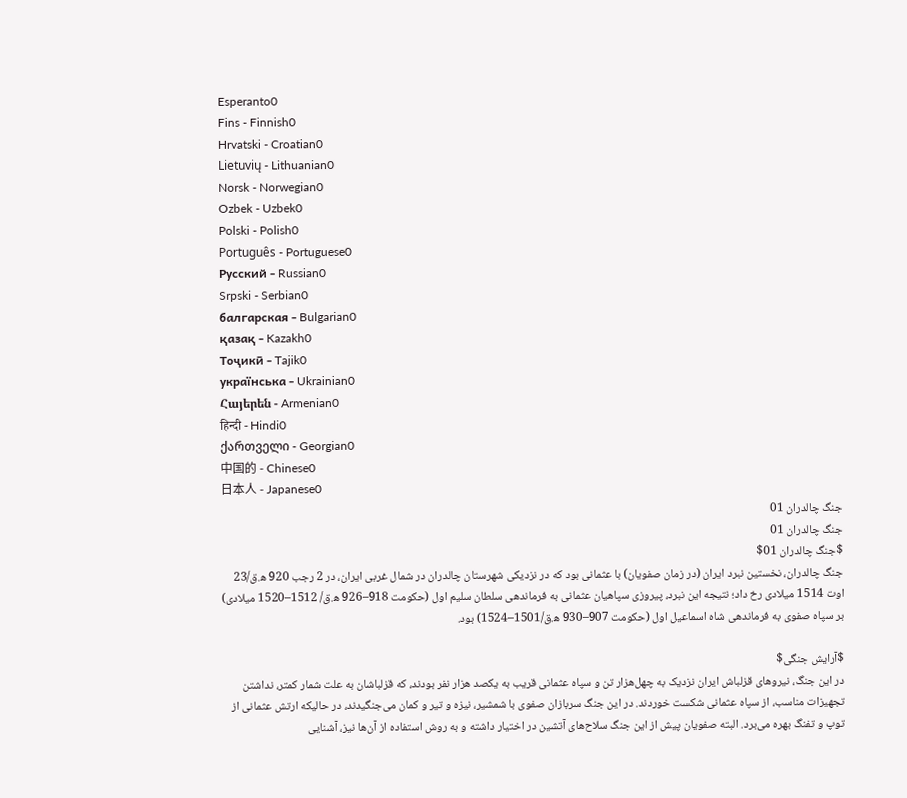Esperanto0
Fins - Finnish0
Hrvatski - Croatian0
Lietuvių - Lithuanian0
Norsk - Norwegian0
Ozbek - Uzbek0
Polski - Polish0
Português - Portuguese0
Pусский - Russian0
Srpski - Serbian0
балгарская - Bulgarian0
қазақ - Kazakh0
Тоҷикӣ - Tajik0
українська - Ukrainian0
Հայերեն - Armenian0
हिन्दी - Hindi0
ქართველი - Georgian0
中国的 - Chinese0
日本人 - Japanese0
جنگ چالدران 01
جنگ چالدران 01
$جنگ چالدران 01$
جنگ چالدران، نخستین نبرد ایران (در زمان صفویان) با عثمانی بود که در نزدیکی شهرستان چالدران در شمال غربی ایران، در 2 رجب 920 ه‍.ق/23 اوت 1514 میلادی رخ داد؛ نتیجه این نبرد، پیروزی سپاهیان عثمانی به فرماندهی سلطان سلیم اول (حکومت 918–926 ه‍.ق/ 1512–1520 میلادی) بر سپاه صفوی به فرماندهی شاه اسماعیل اول (حکومت 907–930 ه‍.ق/1501–1524) بود.

$آرایش جنگی$
در این جنگ، نیروهای قزلباش ایران نزدیک به چهل‌هزار تن و سپاه عثمانی قریب به یکصد هزار نفر بودند، که قزلباشان به علت شمار کمتر، نداشتن تجهیزات مناسب، از سپاه عثمانی شکست خوردند. در این جنگ سربازان صفوی با شمشیر، نیزه و تیر و کمان می‌جنگیدند، در حالیکه ارتش عثمانی از توپ و تفنگ بهره می‌برد. البته صفویان پیش از این جنگ سلاح‌های آتشین در اختیار داشته و به روش استفاده از آن‌ها نیز، آشنایی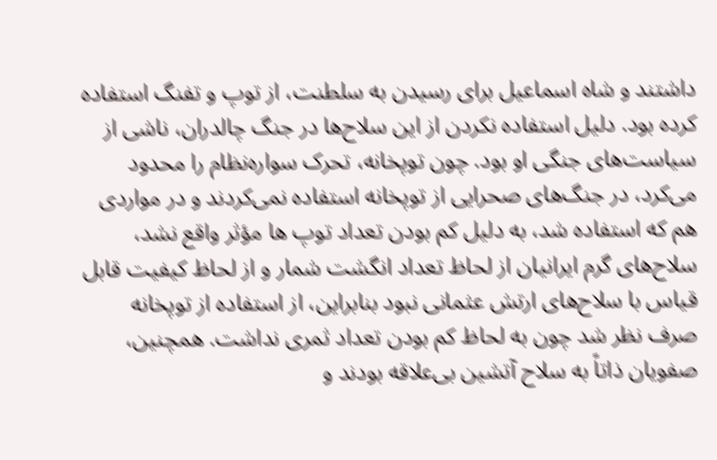داشتند و شاه اسماعیل برای رسیدن به سلطنت، از توپ و تفنگ استفاده کرده بود. دلیل استفاده نکردن از این سلاح‌ها در جنگ چالدران، ناشی از سیاست‌های جنگی او بود. چون توپخانه، تحرک سواره‌نظام را محدود می‌کرد، در جنگ‌های صحرایی از توپخانه استفاده نمی‌کردند و در مواردی هم که استفاده شد، به دلیل کم بودن تعداد توپ ها مؤثر واقع نشد، سلاح‌های گرم ایرانیان از لحاظ تعداد انگشت شمار و از لحاظ کیفیت قابل قیاس با سلاح‌های ارتش عثمانی نبود بنابراین، از استفاده از توپخانه صرف نظر شد چون به لحاظ کم بودن تعداد ثمری نداشت. همچنین، صفویان ذاتاً به سلاح آتشین بی‌علاقه بودند و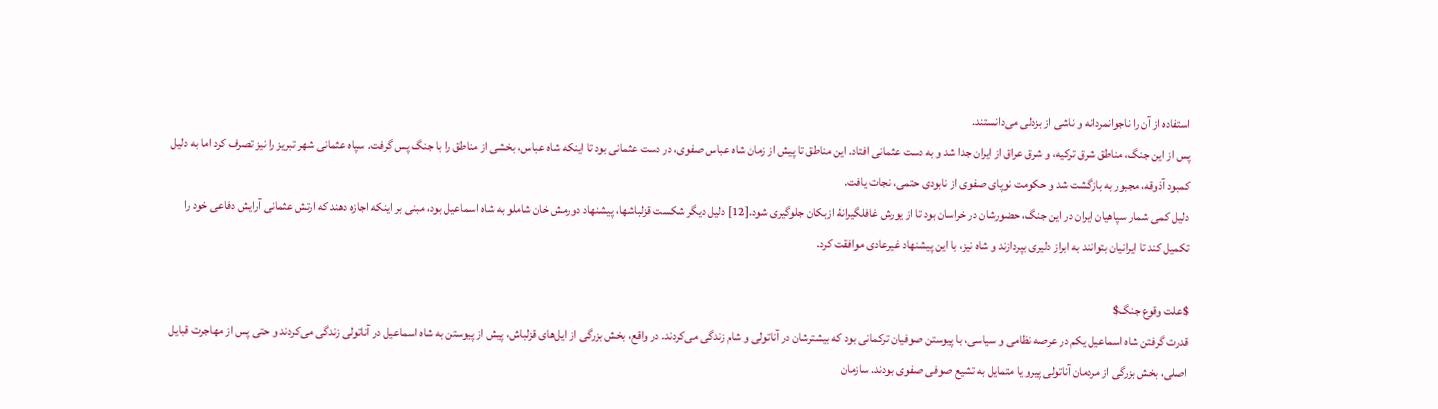استفاده از آن را ناجوانمردانه و ناشی از بزدلی می‌دانستند.
پس از این جنگ، مناطق شرق ترکیه، و شرق عراق از ایران جدا شد و به دست عثمانی افتاد. این مناطق تا پیش از زمان شاه عباس صفوی، در دست عثمانی بود تا اینکه شاه عباس، بخشی از مناطق را با جنگ پس گرفت. سپاه عثمانی شهر تبریز را نیز تصرف کرد اما به دلیل کمبود آذوقه، مجبور به بازگشت شد و حکومت نوپای صفوی از نابودی حتمی، نجات یافت.
دلیل کمی شمار سپاهیان ایران در این جنگ، حضورشان در خراسان بود تا از یورش غافلگیرانهٔ ازبکان جلوگیری شود.[12] دلیل دیگر شکست قزلباشها، پیشنهاد دورمش خان شاملو به شاه اسماعیل بود، مبنی بر اینکه اجازه دهند که ارتش عثمانی آرایش دفاعی خود را تکمیل کند تا ایرانیان بتوانند به ابراز دلیری بپردازند و شاه نیز، با این پیشنهاد غیرعادی موافقت کرد.

$علت وقوع جنگ$
قدرت گرفتن شاه اسماعیل یکم در عرصه نظامی و سیاسی، با پیوستن صوفیان ترکمانی بود که بیشترشان در آناتولی و شام زندگی می‌کردند. در واقع، بخش بزرگی از ایل‌های قزلباش، پیش از پیوستن به شاه اسماعیل در آناتولی زندگی می‌کردند و حتی پس از مهاجرت قبایل اصلی، بخش بزرگی از مردمان آناتولی پیرو یا متمایل به تشیع صوفی صفوی بودند. سازمان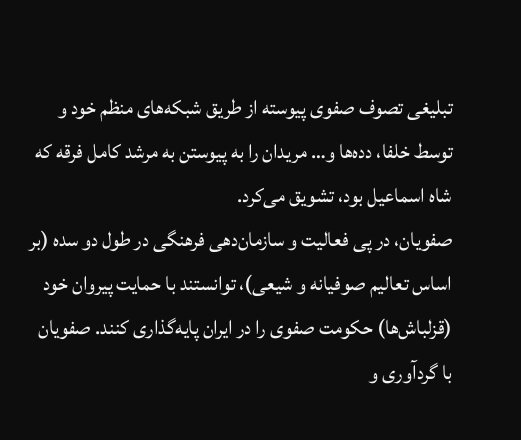تبلیغی تصوف صفوی پیوسته از طریق شبکه‌های منظم خود و توسط خلفا، دده‌ها و… مریدان را به پیوستن به مرشد کامل فرقه که شاه اسماعیل بود، تشویق می‌کرد.
صفویان، در پی فعالیت و سازمان‌دهی فرهنگی در طول دو سده (بر اساس تعالیم صوفیانه و شیعی)، توانستند با حمایت پیروان خود (قزلباش‌ها) حکومت صفوی را در ایران پایه‌گذاری کنند. صفویان با گردآوری و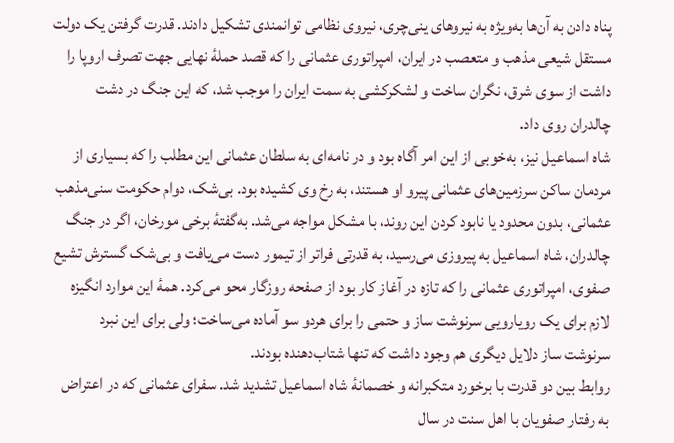پناه دادن به آن‌ها به‌ویژه به نیروهای ینی‌چری، نیروی نظامی توانمندی تشکیل دادند. قدرت گرفتن یک دولت مستقل شیعی مذهب و متعصب در ایران، امپراتوری عثمانی را که قصد حملهٔ نهایی جهت تصرف اروپا را داشت از سوی شرق، نگران ساخت و لشکرکشی به سمت ایران را موجب شد، که این جنگ در دشت چالدران روی داد.
شاه اسماعیل نیز، به‌خوبی از این امر آگاه بود و در نامه‌ای به سلطان عثمانی این مطلب را که بسیاری از مردمان ساکن سرزمین‌های عثمانی پیرو او هستند، به رخ وی کشیده بود. بی‌شک، دوام حکومت سنی‌مذهب عثمانی، بدون محدود یا نابود کردن این روند، با مشکل مواجه می‌شد. به‌گفتهٔ برخی مورخان، اگر در جنگ چالدران، شاه اسماعیل به پیروزی می‌رسید، به قدرتی فراتر از تیمور دست می‌یافت و بی‌شک گسترش تشیع صفوی، امپراتوری عثمانی را که تازه در آغاز کار بود از صفحه روزگار محو می‌کرد. همهٔ این موارد انگیزه لازم برای یک رویارویی سرنوشت ساز و حتمی را برای هردو سو آماده می‌ساخت؛ ولی برای این نبرد سرنوشت ساز دلایل دیگری هم وجود داشت که تنها شتاب‌دهنده بودند.
روابط بین دو قدرت با برخورد متکبرانه و خصمانهٔ شاه اسماعیل تشدید شد. سفرای عثمانی که در اعتراض به رفتار صفویان با اهل سنت در سال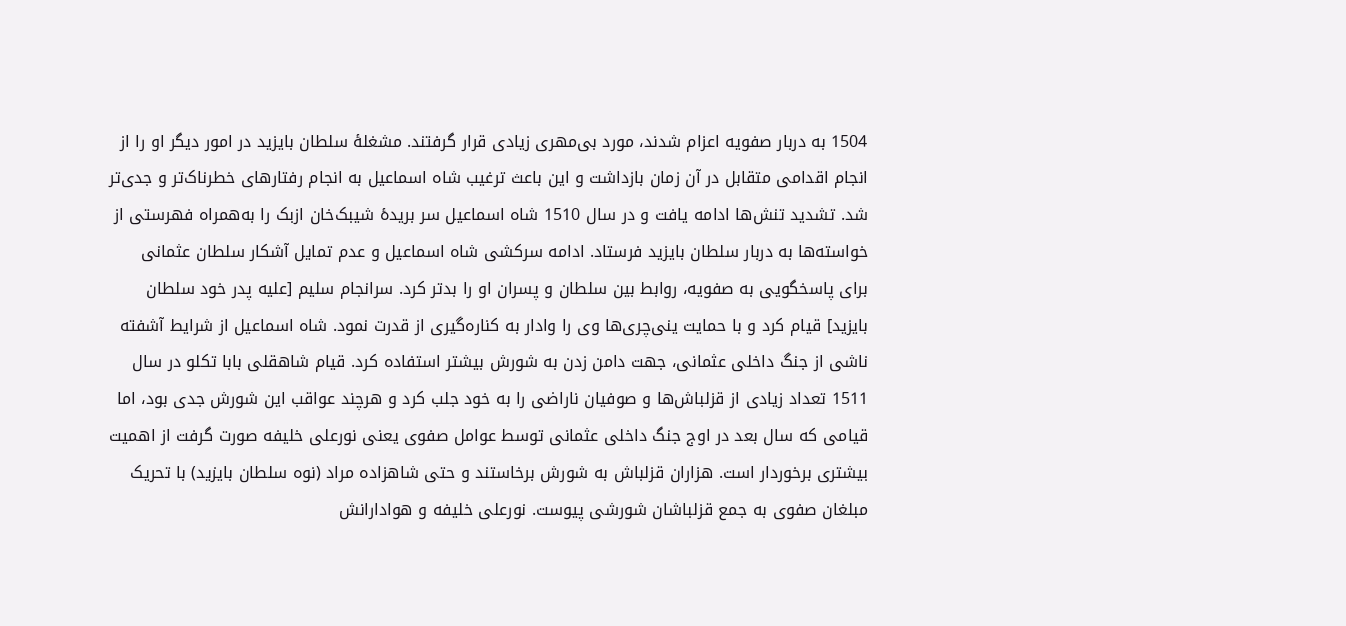1504 به دربار صفویه اعزام شدند، مورد بی‌مهری زیادی قرار گرفتند. مشغلهٔ سلطان بایزید در امور دیگر او را از انجام اقدامی متقابل در آن زمان بازداشت و این باعث ترغیب شاه اسماعیل به انجام رفتارهای خطرناک‌تر و جدی‌تر شد. تشدید تنش‌ها ادامه یافت و در سال 1510 شاه اسماعیل سر بریدهٔ شیبک‌خان ازبک را به‌همراه فهرستی از خواسته‌ها به دربار سلطان بایزید فرستاد. ادامه سرکشی شاه اسماعیل و عدم تمایل آشکار سلطان عثمانی برای پاسخگویی به صفویه، روابط بین سلطان و پسران او را بدتر کرد. سرانجام سلیم [علیه پدر خود سلطان بایزید] قیام کرد و با حمایت ینی‌چری‌ها وی را وادار به کناره‌گیری از قدرت نمود. شاه اسماعیل از شرایط آشفته ناشی از جنگ داخلی عثمانی، جهت دامن زدن به شورش بیشتر استفاده کرد. قیام شاهقلی بابا تکلو در سال 1511 تعداد زیادی از قزلباش‌ها و صوفیان ناراضی را به خود جلب کرد و هرچند عواقب این شورش جدی بود، اما قیامی که سال بعد در اوج جنگ داخلی عثمانی توسط عوامل صفوی یعنی نورعلی خلیفه صورت گرفت از اهمیت بیشتری برخوردار است. هزاران قزلباش به شورش برخاستند و حتی شاهزاده مراد (نوه سلطان بایزید) با تحریک مبلغان صفوی به جمع قزلباشان شورشی پیوست. نورعلی خلیفه و هوادارانش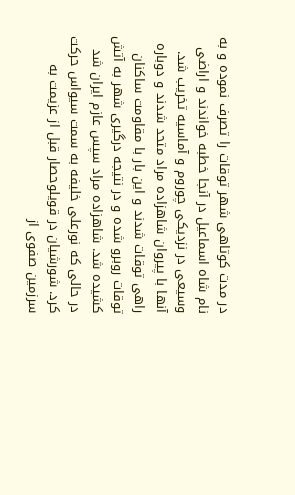در مدت کوتاهی شهر توقات را تصرف نموده و به نام شاه اسماعیل در آنجا خطبه خواندند و اراضی وسیعی در نزدیکی چوروم و آماسیه تخریب شد. آنها با پیروان شاهزاده مراد متحد شدند و دوباره راهی توقات شدند و این بار با مقاومت ساکنان توقات روبرو شده و در نتیجه درگیری شهر به آتش کشیده شد. شاهزاده مراد سپس عازم ایران شد در حالی که نورعلی خلیفه به سمت سیواس حرکت کرد. شورشیان در قویلوحصار قبل از عزیمت به سرزمین صفوی از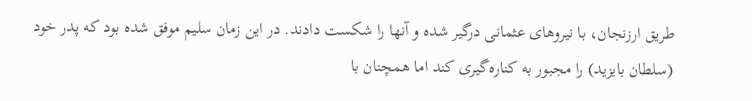طریق ارزنجان، با نیروهای عثمانی درگیر شده و آنها را شکست دادند. در این زمان سلیم موفق شده بود که پدر خود (سلطان بایزید) را مجبور به کناره‌گیری کند اما همچنان با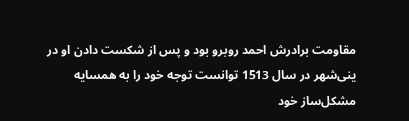مقاومت برادرش احمد روبرو بود و پس از شکست دادن او در ینی‌شهر در سال 1513 توانست توجه خود را به همسایه مشکل‌ساز خود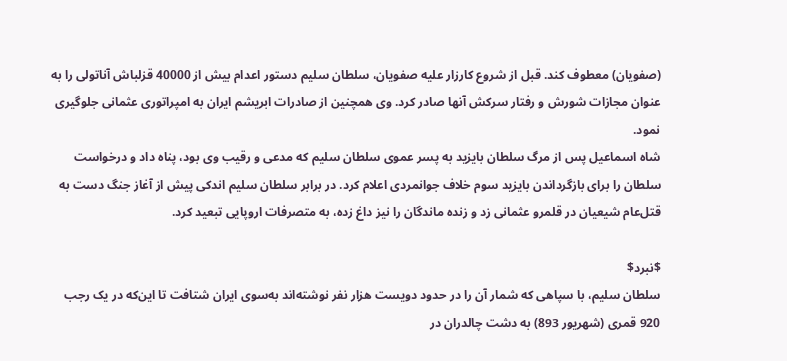(صفویان) معطوف کند. قبل از شروع کارزار علیه صفویان، سلطان سلیم دستور اعدام بیش از 40000 قزلباش آناتولی را به عنوان مجازات شورش و رفتار سرکش آنها صادر کرد. وی همچنین از صادرات ابریشم ایران به امپراتوری عثمانی جلوگیری نمود.
شاه اسماعیل پس از مرگ سلطان بایزید به پسر عموی سلطان سلیم که مدعی و رقیب وی بود، پناه داد و درخواست سلطان را برای بازگرداندن بایزید سوم خلاف جوانمردی اعلام کرد. در برابر سلطان سلیم اندکی پیش از آغاز جنگ دست به قتل‌عام شیعیان در قلمرو عثمانی زد و زنده ماندگان را نیز داغ زده، به متصرفات اروپایی تبعید کرد.

$نبرد$
سلطان سلیم، با سپاهی که شمار آن را در حدود دویست هزار نفر نوشته‌اند به‌سوی ایران شتافت تا این‌که در یک رجب 920 قمری (شهریور 893) به دشت چالدران در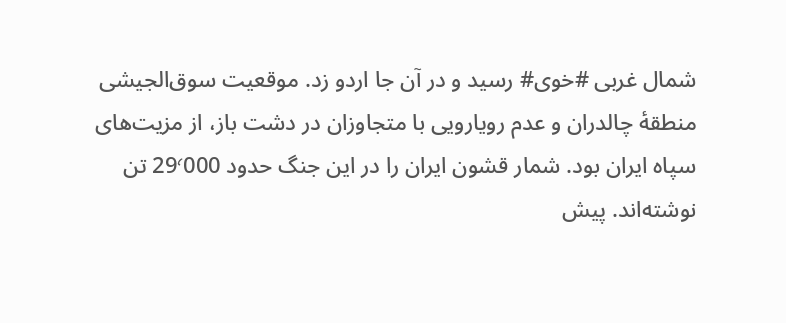شمال غربی #خوی# رسید و در آن جا اردو زد. موقعیت سوق‌الجیشی منطقهٔ چالدران و عدم رویارویی با متجاوزان در دشت باز، از مزیت‌های سپاه ایران بود. شمار قشون ایران را در این جنگ حدود 29٬000 تن نوشته‌اند. پیش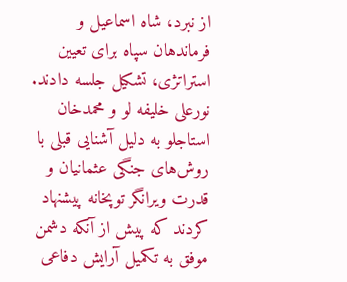از نبرد، شاه اسماعیل و فرماندهان سپاه برای تعیین استراتژی، تشکیل جلسه دادند. نورعلی خلیفه لو و محمدخان استاجلو به دلیل آشنایی قبلی با روش‌های جنگی عثمانیان و قدرت ویرانگر توپخانه پیشنهاد کردند که پیش از آنکه دشمن موفق به تکمیل آرایش دفاعی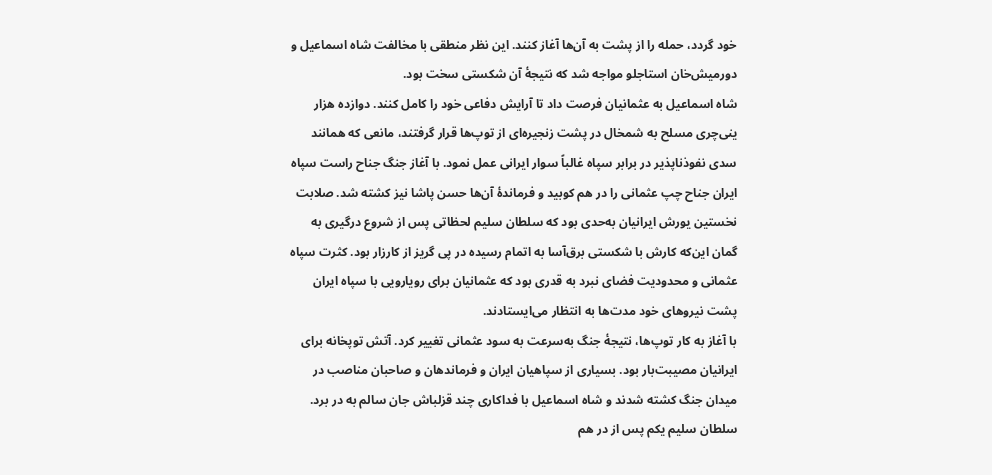خود گردد، حمله را از پشت به آن‌ها آغاز کنند. این نظر منطقی با مخالفت شاه اسماعیل و دورمیش‌خان استاجلو مواجه شد که نتیجهٔ آن شکستی سخت بود.
شاه اسماعیل به عثمانیان فرصت داد تا آرایش دفاعی خود را کامل کنند. دوازده هزار ینی‌چری مسلح به شمخال در پشت زنجیره‌ای از توپ‌ها قرار گرفتند، مانعی که همانند سدی نفوذناپذیر در برابر سپاه غالباً سوار ایرانی عمل نمود. با آغاز جنگ جناح راست سپاه ایران جناح چپ عثمانی را در هم کوبید و فرماندهٔ آن‌ها حسن پاشا نیز کشته شد. صلابت نخستین یورش ایرانیان به‌حدی بود که سلطان سلیم لحظاتی پس از شروع درگیری به گمان این‌که کارش با شکستی برق‌آسا به اتمام رسیده در پی گریز از کارزار بود. کثرت سپاه عثمانی و محدودیت فضای نبرد به قدری بود که عثمانیان برای رویارویی با سپاه ایران پشت نیروهای خود مدت‌ها به انتظار می‌ایستادند.
با آغاز به کار توپ‌ها، نتیجهٔ جنگ به‌سرعت به سود عثمانی تغییر کرد. آتش توپخانه برای ایرانیان مصیبت‌بار بود. بسیاری از سپاهیان ایران و فرماندهان و صاحبان مناصب در میدان جنگ کشته شدند و شاه اسماعیل با فداکاری چند قزلباش جان سالم به در برد. سلطان سلیم یکم پس از در هم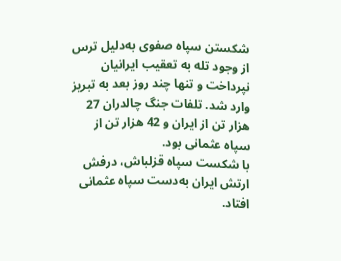شکستن سپاه صفوی به‌دلیل ترس از وجود تله به تعقیب ایرانیان نپرداخت و تنها چند روز بعد به تبریز وارد شد. تلفات جنگ چالدران 27 هزار تن از ایران و 42 هزار تن از سپاه عثمانی بود.
با شکست سپاه قزلباش، درفش ارتش ایران به‌دست سپاه عثمانی افتاد.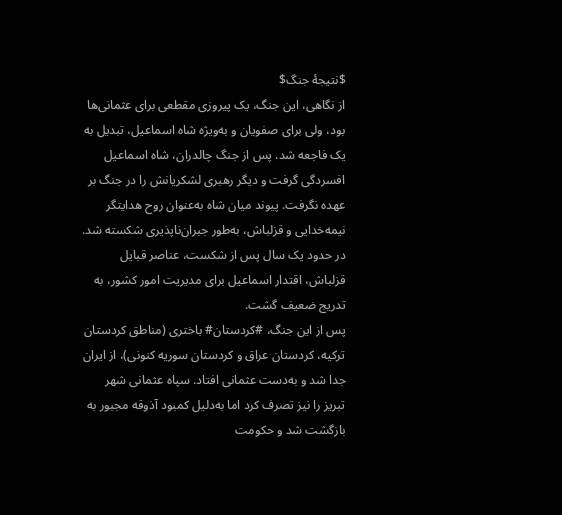$نتیجهٔ جنگ$
از نگاهی، این جنگ، یک پیروزی مقطعی برای عثمانی‌ها بود، ولی برای صفویان و به‌ویژه شاه اسماعیل، تبدیل به یک فاجعه شد. پس از جنگ چالدران، شاه اسماعیل افسردگی گرفت و دیگر رهبری لشکریانش را در جنگ بر عهده نگرفت. پیوند میان شاه به‌عنوان روح هدایتگر نیمه‌خدایی و قزلباش، به‌طور جبران‌ناپذیری شکسته شد. در حدود یک سال پس از شکست، عناصر قبایل قزلباش، اقتدار اسماعیل برای مدیریت امور کشور، به تدریج ضعیف گشت.
پس از این جنگ، #کردستان# باختری (مناطق کردستان ترکیه، کردستان عراق و کردستان سوریه کنونی)، از ایران جدا شد و به‌دست عثمانی افتاد. سپاه عثمانی شهر تبریز را نیز تصرف کرد اما به‌دلیل کمبود آذوقه مجبور به بازگشت شد و حکومت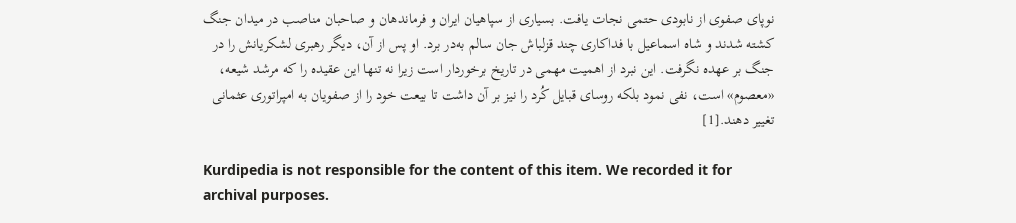نوپای صفوی از نابودی حتمی نجات یافت. بسیاری از سپاهیان ایران و فرماندهان و صاحبان مناصب در میدان جنگ کشته شدند و شاه اسماعیل با فداکاری چند قزلباش جان سالم به‌در برد. او پس از آن، دیگر رهبری لشکریانش را در جنگ بر عهده نگرفت. این نبرد از اهمیت مهمی در تاریخ برخوردار است زیرا نه تنها این عقیده را که مرشد شیعه، «معصوم» است، نفی نمود بلکه روسای قبایل کُرد را نیز بر آن داشت تا بیعت خود را از صفویان به امپراتوری عثمانی تغییر دهند.[1]

Kurdipedia is not responsible for the content of this item. We recorded it for archival purposes.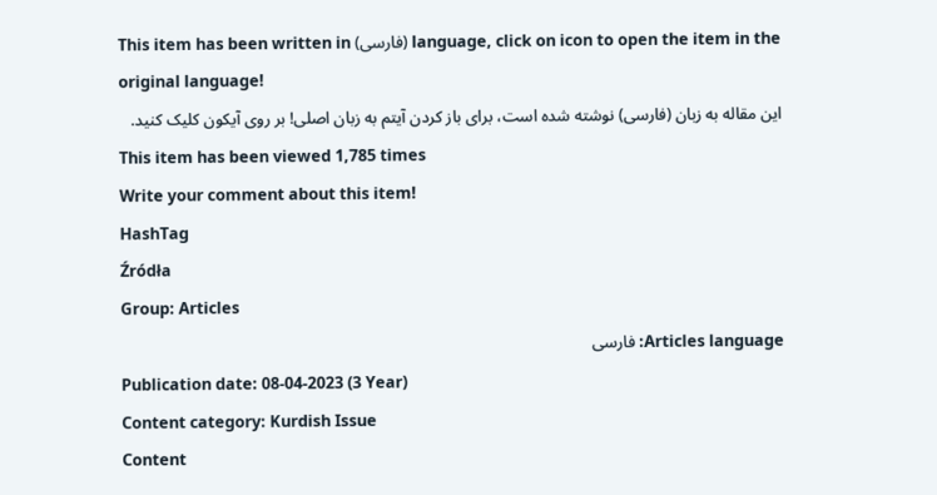This item has been written in (فارسی) language, click on icon to open the item in the original language!
این مقاله بە زبان (فارسی) نوشته شده است، برای باز کردن آیتم به زبان اصلی! بر روی آیکون کلیک کنید.
This item has been viewed 1,785 times
Write your comment about this item!
HashTag
Źródła
Group: Articles
Articles language: فارسی
Publication date: 08-04-2023 (3 Year)
Content category: Kurdish Issue
Content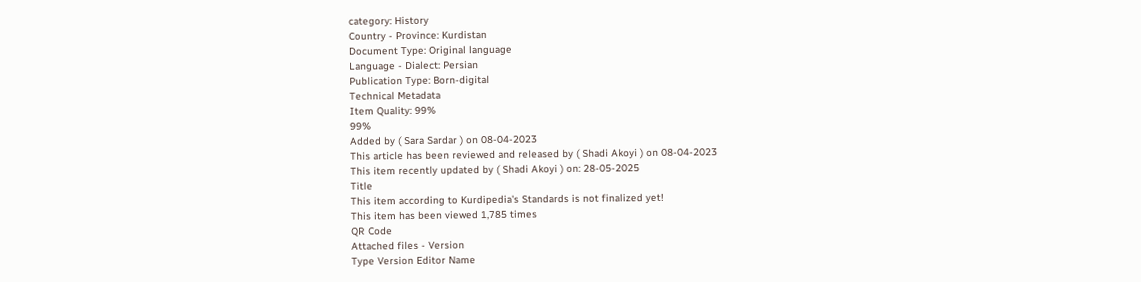category: History
Country - Province: Kurdistan
Document Type: Original language
Language - Dialect: Persian
Publication Type: Born-digital
Technical Metadata
Item Quality: 99%
99%
Added by ( Sara Sardar ) on 08-04-2023
This article has been reviewed and released by ( Shadi Akoyi ) on 08-04-2023
This item recently updated by ( Shadi Akoyi ) on: 28-05-2025
Title
This item according to Kurdipedia's Standards is not finalized yet!
This item has been viewed 1,785 times
QR Code
Attached files - Version
Type Version Editor Name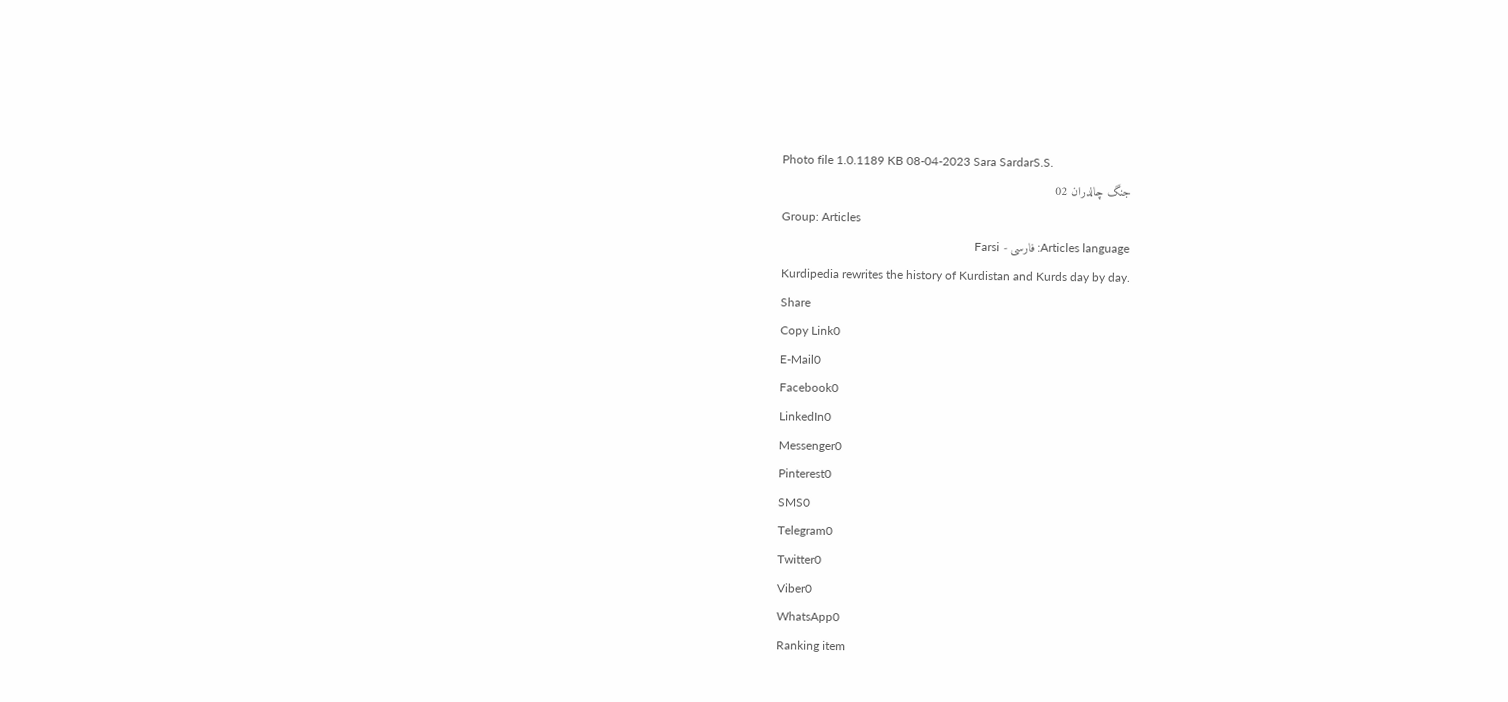Photo file 1.0.1189 KB 08-04-2023 Sara SardarS.S.
جنگ چالدران 02
Group: Articles
Articles language: فارسی - Farsi
Kurdipedia rewrites the history of Kurdistan and Kurds day by day.
Share
Copy Link0
E-Mail0
Facebook0
LinkedIn0
Messenger0
Pinterest0
SMS0
Telegram0
Twitter0
Viber0
WhatsApp0
Ranking item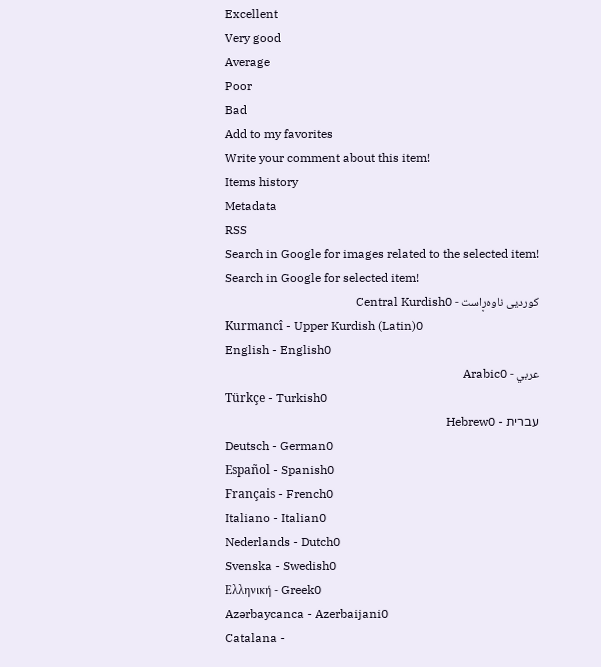Excellent
Very good
Average
Poor
Bad
Add to my favorites
Write your comment about this item!
Items history
Metadata
RSS
Search in Google for images related to the selected item!
Search in Google for selected item!
کوردیی ناوەڕاست - Central Kurdish0
Kurmancî - Upper Kurdish (Latin)0
English - English0
عربي - Arabic0
Türkçe - Turkish0
עברית - Hebrew0
Deutsch - German0
Español - Spanish0
Français - French0
Italiano - Italian0
Nederlands - Dutch0
Svenska - Swedish0
Ελληνική - Greek0
Azərbaycanca - Azerbaijani0
Catalana -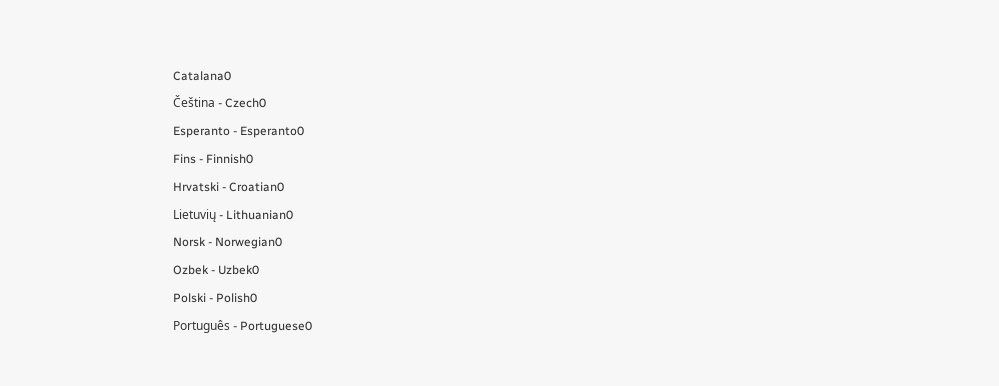Catalana0
Čeština - Czech0
Esperanto - Esperanto0
Fins - Finnish0
Hrvatski - Croatian0
Lietuvių - Lithuanian0
Norsk - Norwegian0
Ozbek - Uzbek0
Polski - Polish0
Português - Portuguese0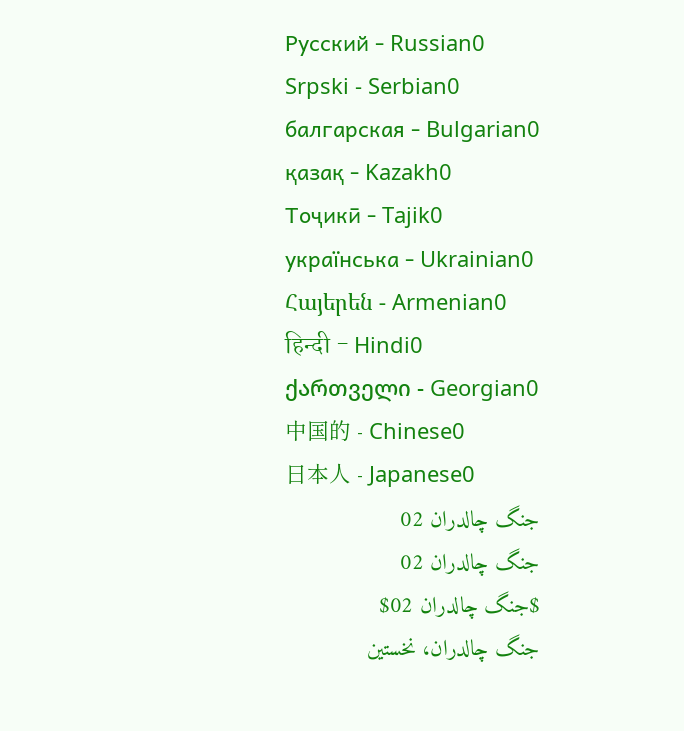Pусский - Russian0
Srpski - Serbian0
балгарская - Bulgarian0
қазақ - Kazakh0
Тоҷикӣ - Tajik0
українська - Ukrainian0
Հայերեն - Armenian0
हिन्दी - Hindi0
ქართველი - Georgian0
中国的 - Chinese0
日本人 - Japanese0
جنگ چالدران 02
جنگ چالدران 02
$جنگ چالدران 02$
جنگ چالدران‌، نخستین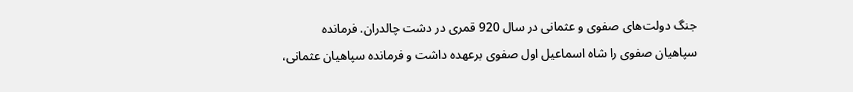جنگ دولت‌های صفوی و عثمانی در سال 920 قمری در دشت چالدران. فرمانده سپاهیان صفوی را شاه اسماعیل اول صفوی برعهده داشت و فرمانده سپاهیان عثمانی،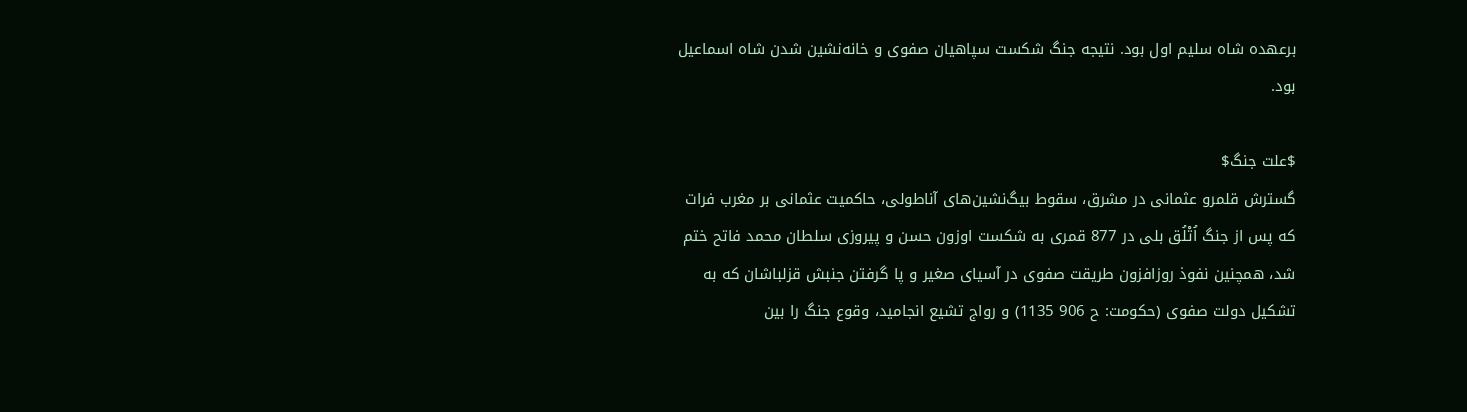برعهده شاه سلیم اول بود. نتیجه جنگ شکست سپاهیان صفوی و خانه‌نشین شدن شاه اسماعیل بود.

$علت جنگ$
گسترش قلمرو عثمانی در مشرق، سقوط بیگ‌نشین‌های آناطولی، حاکمیت عثمانی بر مغرب فرات که پس از جنگ اُتْلُق بلی در 877 قمری به شکست اوزون حسن و پیروزی سلطان محمد فاتح ختم شد، همچنین نفوذ روزافزون طریقت صفوی در آسیای صغیر و پا گرفتن جنبش قزلباشان که به تشکیل دولت صفوی (حکومت: ح 906 1135) و رواج تشیع انجامید، وقوع جنگ را بین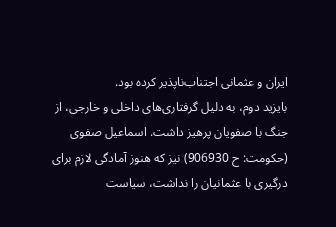ایران و عثمانی اجتناب‌ناپذیر کرده بود.
بایزید دوم، به دلیل گرفتاری‌های داخلی و خارجی، از جنگ با صفویان پرهیز داشت. اسماعیل صفوی (حکومت: ح 906930) نیز که هنوز آمادگی لازم برای درگیری با عثمانیان را نداشت، سیاست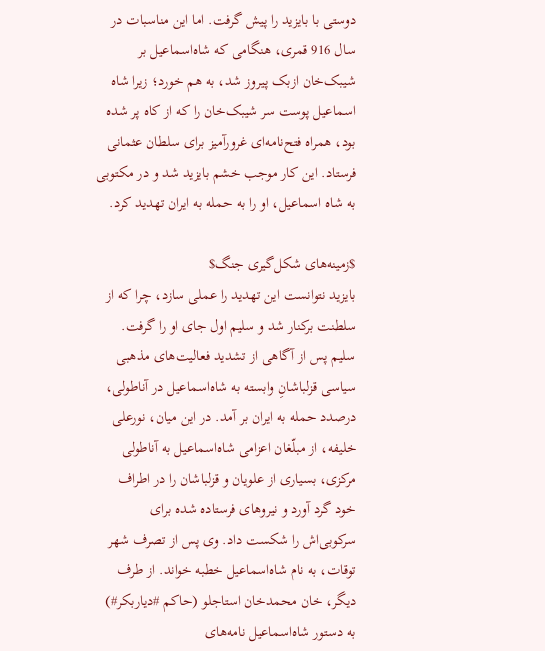دوستی با بایزید را پیش گرفت. اما این مناسبات در سال 916 قمری، هنگامی که شاه‌اسماعیل بر شیبک‌خان ازبک پیروز شد، به هم خورد؛ زیرا شاه اسماعیل پوست سر شیبک‌خان را که از کاه پر شده بود، همراه فتح‌نامه‌ای غرورآمیز برای سلطان عثمانی فرستاد. این کار موجب خشم بایزید شد و در مکتوبی به شاه اسماعیل، او را به حمله به ایران تهدید کرد.

$زمینه‌های شکل‌گیری جنگ$
بایزید نتوانست این تهدید را عملی سازد، چرا که از سلطنت برکنار شد و سلیم اول جای او را گرفت. سلیم پس از آگاهی از تشدید فعالیت‌های مذهبی سیاسی قزلباشانِ وابسته به شاه‌اسماعیل در آناطولی، درصدد حمله به ایران بر آمد. در این میان، نورعلی خلیفه، از مبلّغان اعزامی شاه‌اسماعیل به آناطولی مرکزی، بسیاری از علویان و قزلباشان را در اطراف خود گرد آورد و نیروهای فرستاده شده برای سرکوبی‌اش را شکست داد. وی پس از تصرف شهر توقات، به نام شاه‌اسماعیل خطبه خواند. از طرف دیگر، خان محمدخان استاجلو (حاکم #دیاربکر#) به دستور شاه‌اسماعیل نامه‌های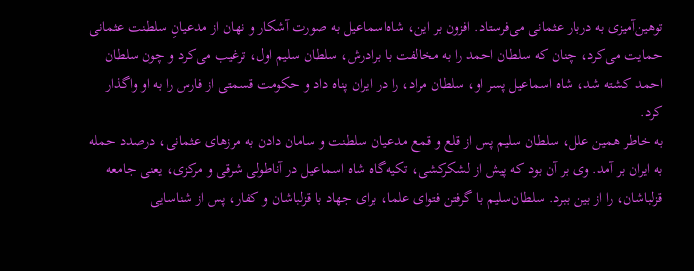توهین‌آمیزی به دربار عثمانی می‌فرستاد. افزون بر این، شاه‌اسماعیل به صورت آشکار و نهان از مدعیانِ سلطنت عثمانی حمایت می‌کرد، چنان که سلطان احمد را به مخالفت با برادرش، سلطان سلیم اول، ترغیب می‌کرد و چون سلطان احمد کشته شد، شاه اسماعیل پسر او، سلطان مراد، را در ایران پناه داد و حکومت قسمتی از فارس را به او واگذار کرد.
به خاطر همین علل، سلطان سلیم پس از قلع و قمع مدعیان سلطنت و سامان دادن به مرزهای عثمانی، درصدد حمله به ایران بر آمد. وی بر آن بود که پیش از لشکرکشی، تکیه‌گاه شاه ‌اسماعیل در آناطولی شرقی و مرکزی، یعنی جامعه قزلباشان، را از بین ببرد. سلطان‌سلیم با گرفتن فتوای علما، برای جهاد با قزلباشان و کفار، پس از شناسایی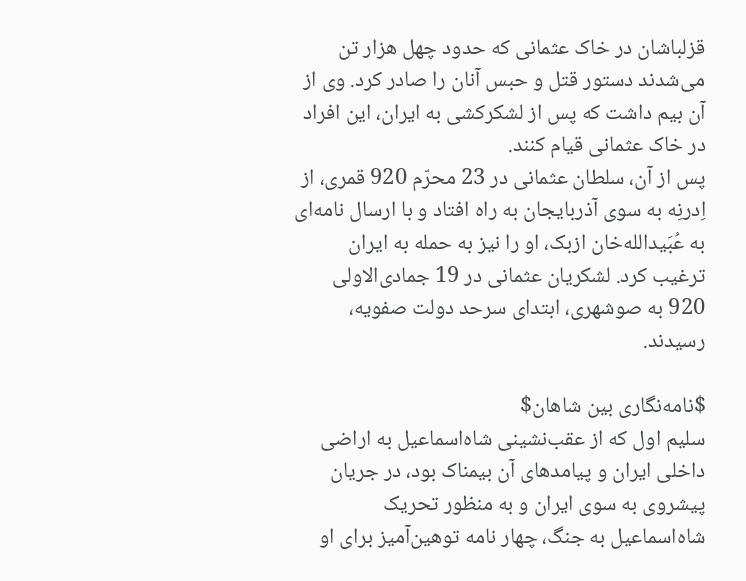قزلباشان در خاک عثمانی که حدود چهل هزار تن می‌شدند دستور قتل و حبس آنان را صادر کرد. وی از آن بیم داشت که پس از لشکرکشی به ایران، این افراد در خاک عثمانی قیام کنند.
پس از آن، سلطان عثمانی در 23 محرّم 920 قمری، از اِدرنِه به سوی آذربایجان به راه افتاد و با ارسال نامه‌ای به عُبَیدالله‌خان ازبک، او را نیز به حمله به ایران ترغیب کرد. لشکریان عثمانی در 19 جمادی‌الاولی 920 به صوشهری، ابتدای سرحد دولت صفویه، رسیدند.

$نامه‌نگاری بین شاهان$
سلیم اول که از عقب‌نشینی شاه‌اسماعیل به اراضی داخلی ایران و پیامدهای آن بیمناک بود، در جریان پیشروی به سوی ایران و به منظور تحریک شاه‌اسماعیل به جنگ، چهار نامه توهین‌آمیز برای او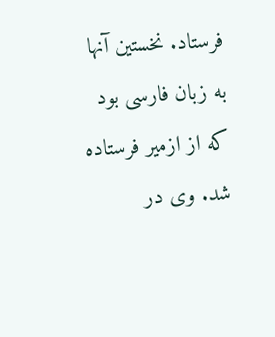فرستاد. نخستین آنها به زبان فارسی بود که از ازمیر فرستاده شد. وی در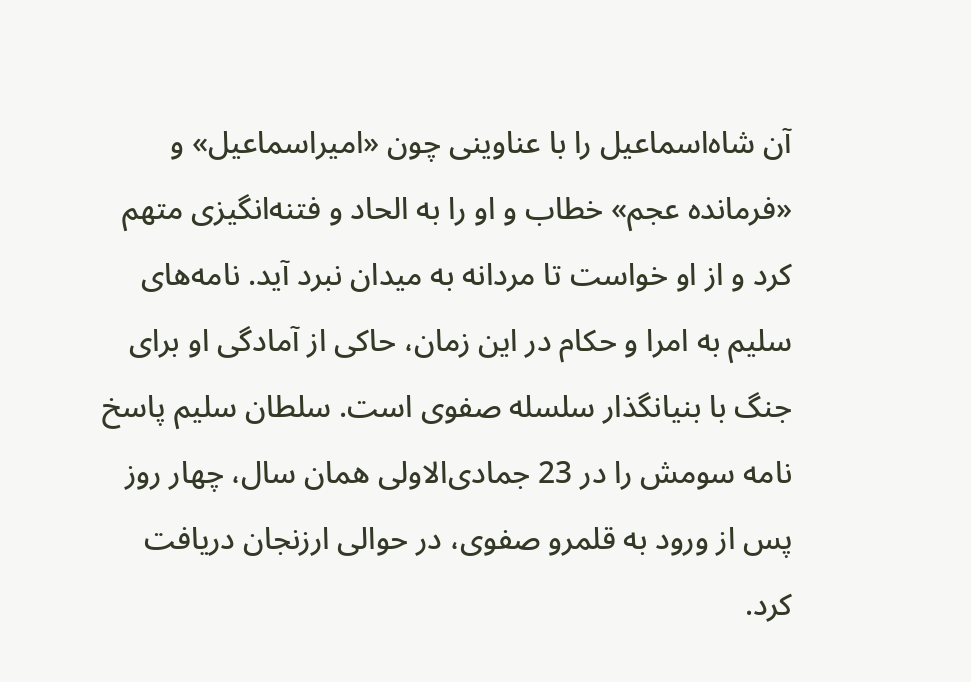آن شاه‌اسماعیل را با عناوینی چون «امیراسماعیل» و «فرمانده عجم» خطاب و او را به الحاد و فتنه‌انگیزی متهم کرد و از او خواست تا مردانه به میدان نبرد آید. نامه‌های سلیم به امرا و حکام در این زمان، حاکی از آمادگی او برای جنگ با بنیانگذار سلسله صفوی است. سلطان سلیم پاسخ نامه سومش را در 23 جمادی‌الاولی همان سال، چهار روز پس از ورود به قلمرو صفوی، در حوالی ارزنجان دریافت کرد.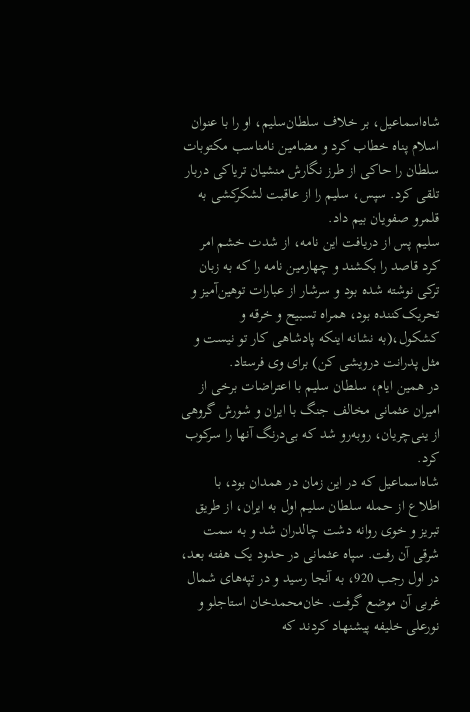شاه‌اسماعیل، بر خلاف سلطان‌سلیم، او را با عنوان اسلام‌ پناه خطاب کرد و مضامین نامناسب مکتوبات سلطان را حاکی از طرز نگارش منشیان تریاکی دربار تلقی کرد. سپس، سلیم را از عاقبت لشکرکشی به قلمرو صفویان بیم داد.
سلیم پس از دریافت این نامه، از شدت خشم امر کرد قاصد را بکشند و چهارمین نامه را که به زبان ترکی نوشته شده بود و سرشار از عبارات توهین‌آمیز و تحریک‌کننده بود، همراه تسبیح و خرقه و کشکول،(به نشانه اینکه پادشاهی کار تو نیست و مثل پدرانت درویشی کن‌) برای وی فرستاد.
در همین ایام، سلطان سلیم با اعتراضات برخی از امیران عثمانی مخالف جنگ با ایران و شورش گروهی از ینی‌چریان، روبه‌رو شد که بی‌درنگ آنها را سرکوب کرد.
شاه‌اسماعیل که در این زمان در همدان بود، با اطلاع از حمله سلطان سلیم اول به ایران، از طریق تبریز و خوی روانه دشت چالدران شد و به سمت شرقی آن رفت. سپاه عثمانی در حدود یک هفته بعد، در اول رجب 920، به آنجا رسید و در تپه‌های شمال غربی آن موضع گرفت. خان‌محمدخان استاجلو و نورعلی خلیفه پیشنهاد کردند که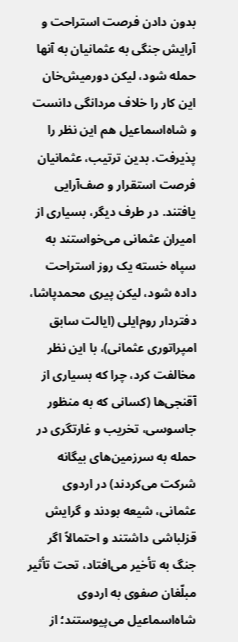بدون دادن فرصت استراحت و آرایش جنگی به عثمانیان به آنها حمله شود، لیکن دورمیش‌خان این کار را خلاف مردانگی دانست و شاه‌اسماعیل هم این نظر را پذیرفت. بدین ترتیب، عثمانیان فرصت استقرار و صف‌آرایی یافتند. در طرف دیگر، بسیاری از امیران عثمانی می‌خواستند به سپاه خسته یک روز استراحت داده شود، لیکن پیری محمدپاشا، دفتردار روم‌ایلی (ایالت سابق امپراتوری عثمانی‌)، با این نظر مخالفت کرد، چرا که بسیاری از آقنجی‌ها (کسانی که به منظور جاسوسی، تخریب و غارتگری در حمله به سرزمین‌های بیگانه شرکت می‌کردند) در اردوی عثمانی، شیعه بودند و گرایش قزلباشی داشتند و احتمالاً اگر جنگ به تأخیر می‌افتاد، تحت تأثیر مبلّغان صفوی به اردوی شاه‌اسماعیل می‌پیوستند؛ از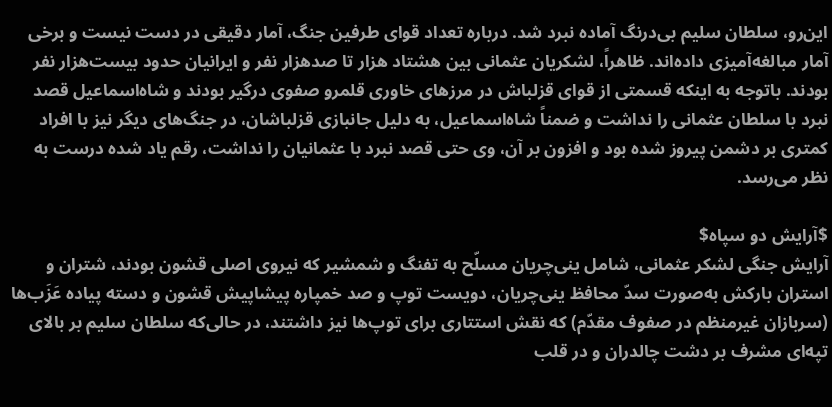این‌رو، سلطان سلیم بی‌درنگ آماده نبرد شد. درباره تعداد قوای طرفین جنگ، آمار دقیقی در دست نیست و برخی آمار مبالغه‌آمیزی داده‌اند. ظاهراً، لشکریان عثمانی بین هشتاد هزار تا صدهزار نفر و ایرانیان حدود بیست‌هزار نفر بودند. باتوجه به اینکه قسمتی از قوای قزلباش در مرزهای خاوری قلمرو صفوی درگیر بودند و شاه‌اسماعیل قصد نبرد با سلطان عثمانی را نداشت و ضمناً شاه‌اسماعیل، به دلیل جانبازی قزلباشان، در جنگ‌های دیگر نیز با افراد کمتری بر دشمن پیروز شده بود و افزون بر آن، وی حتی قصد نبرد با عثمانیان را نداشت، رقم یاد شده درست به نظر می‌رسد.

$آرایش دو سپاه$
آرایش جنگی لشکر عثمانی، شامل ینی‌چریان مسلّح به تفنگ و شمشیر که نیروی اصلی قشون بودند، شتران و استران بارکش به‌صورت سدّ محافظ ینی‌چریان، دویست توپ و صد خمپاره پیشاپیش قشون و دسته پیاده عَزَب‌ها (سربازان غیرمنظم در صفوف مقدّم‌) که نقش استتاری برای توپ‌ها نیز داشتند، در حالی‌که سلطان سلیم بر بالای تپه‌ای مشرف بر دشت چالدران و در قلب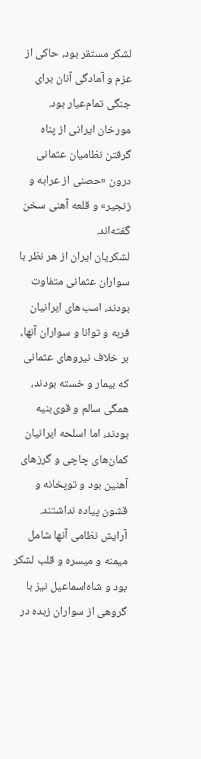لشکر مستقر بود، حاکی از عزم و آمادگی آنان برای جنگی تمام‌عیار بود. مورخان ایرانی از پناه گرفتن نظامیان عثمانی درون «حصنی از عرابه و زنجیر» و قلعه آهنی سخن گفته‌اند.
لشکریان ایران از هر نظر با سواران عثمانی متفاوت بودند، اسب‌های ایرانیان فربه و توانا و سواران آنها، بر خلاف نیروهای عثمانی که بیمار و خسته بودند، همگی سالم و قوی‌بنیه بودند، اما اسلحه ایرانیان کمان‌های چاچی و گرزهای آهنین بود و توپخانه و قشون پیاده نداشتند. آرایش نظامی آنها شامل میمنه و میسره و قلب لشکر بود و شاه‌اسماعیل نیز با گروهی از سواران زبده در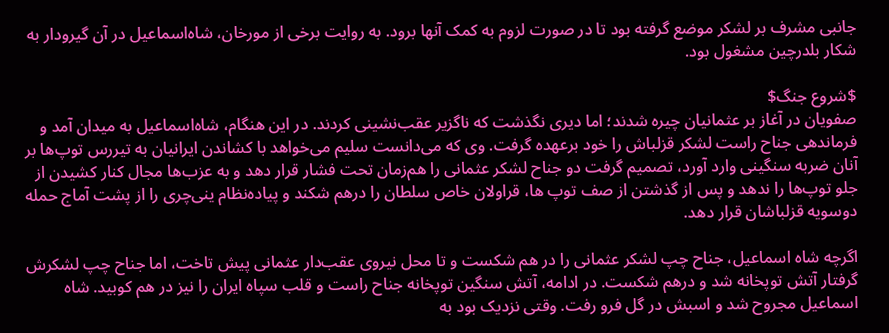جانبی مشرف بر لشکر موضع گرفته بود تا در صورت لزوم به کمک آنها برود. به روایت برخی از مورخان، شاه‌اسماعیل در آن گیرودار به شکار بلدرچین مشغول بود.

$شروع جنگ$
صفویان در آغاز بر عثمانیان چیره شدند؛ اما دیری نگذشت که ناگزیر عقب‌نشینی کردند. در این هنگام، شاه‌اسماعیل به میدان آمد و فرماندهی جناح راست لشکر قزلباش را خود برعهده گرفت. وی که می‌دانست سلیم می‌خواهد با کشاندن ایرانیان به تیررس توپ‌ها بر آنان ضربه سنگینی وارد آورد، تصمیم گرفت دو جناح لشکر عثمانی را هم‌زمان تحت فشار قرار دهد و به عزب‌ها مجال کنار کشیدن از جلو توپ‌ها را ندهد و پس از گذشتن از صف توپ ها، قراولان خاص سلطان را درهم شکند و پیاده‌نظام ینی‌چری را از پشت آماج حمله دوسویه قزلباشان قرار دهد.

اگرچه شاه اسماعیل، جناح چپ لشکر عثمانی را در هم شکست و تا محل نیروی عقب‌دار عثمانی پیش تاخت، اما جناح چپ لشکرش گرفتار آتش توپخانه شد و درهم شکست. در ادامه، آتش سنگین توپخانه جناح راست و قلب سپاه ایران را نیز در هم کوبید. شاه اسماعیل مجروح شد و اسبش در گل فرو رفت. وقتی نزدیک بود به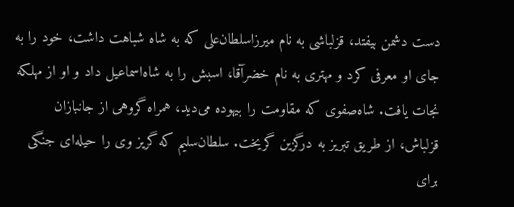دست دشمن بیفتد، قزلباشی به نام میرزاسلطان‌علی که به شاه شباهت داشت، خود را به جای او معرفی کرد و مهتری به نام خضرآقا، اسبش را به شاه‌اسماعیل داد و او از مهلکه نجات یافت. شاه‌صفوی که مقاومت را بیهوده می‌دید، همراه گروهی از جانبازان قزلباش، از طریق تبریز به درگزین گریخت. سلطان‌سلیم که گریز وی را حیله‌ای جنگی برای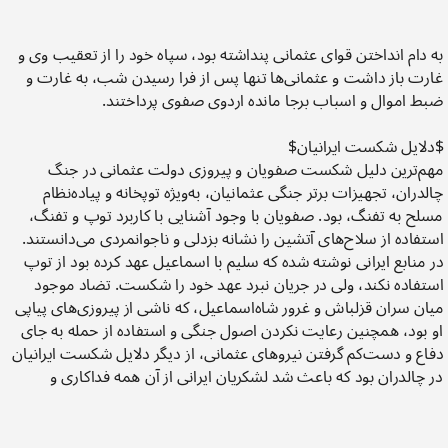به دام انداختن قوای عثمانی پنداشته بود، سپاه خود را از تعقیب وی و غارت باز داشت و عثمانی‌ها تنها پس از فرا رسیدن شب، به غارت و ضبط اموال و اسباب برجا مانده اردوی صفوی پرداختند.

$دلایل شکست ایرانیان$
مهم‌ترین دلیل شکست صفویان و پیروزی دولت عثمانی در جنگ چالدران، تجهیزات برتر جنگی عثمانیان، به‌ویژه توپخانه و پیاده‌نظام مسلح به تفنگ، بود. صفویان با وجود آشنایی با کاربرد توپ و تفنگ، استفاده از سلاح‌های آتشین را نشانه بزدلی و ناجوانمردی می‌دانستند. در منابع ایرانی نوشته شده که سلیم با اسماعیل عهد کرده بود از توپ استفاده نکند، ولی در جریان نبرد عهد خود را شکست. تضاد موجود میان سران قزلباش و غرور شاه‌اسماعیل، که ناشی از پیروزی‌های پیاپی او بود، همچنین رعایت نکردن اصول جنگی و استفاده از حمله به جای دفاع و دست‌کم گرفتن نیروهای عثمانی، از دیگر دلایل شکست ایرانیان در چالدران بود که باعث شد لشکریان ایرانی از آن همه فداکاری و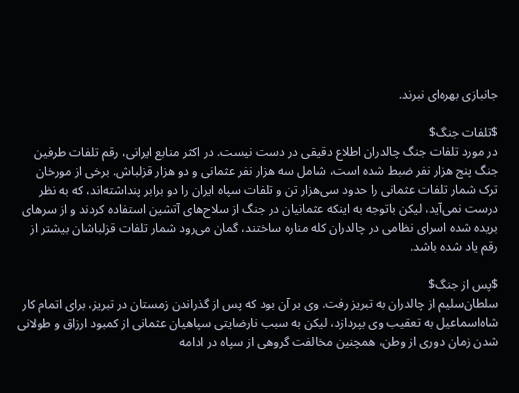جانبازی بهره‌ای نبرند.

$تلفات جنگ$
در مورد تلفات جنگ چالدران اطلاع دقیقی در دست نیست. در اکثر منابع ایرانی، رقم تلفات طرفین جنگ پنج هزار نفر ضبط شده است، شامل سه هزار نفر عثمانی و دو هزار قزلباش. برخی از مورخان ترک شمار تلفات عثمانی را حدود سی‌هزار تن و تلفات سپاه ایران را دو برابر پنداشته‌اند، که به نظر درست نمی‌آید، لیکن باتوجه به اینکه عثمانیان در جنگ از سلاح‌های آتشین استفاده کردند و از سرهای بریده شده اسرای نظامی در چالدران کله مناره ساختند، گمان می‌رود شمار تلفات قزلباشان بیشتر از رقم یاد شده باشد.

$پس از جنگ$
سلطان‌سلیم از چالدران به تبریز رفت. وی بر آن بود که پس از گذراندن زمستان در تبریز، برای اتمام کار شاه‌اسماعیل به تعقیب وی بپردازد، لیکن به سبب نارضایتی سپاهیان عثمانی از کمبود ارزاق و طولانی شدن زمان دوری از وطن، همچنین مخالفت گروهی از سپاه در ادامه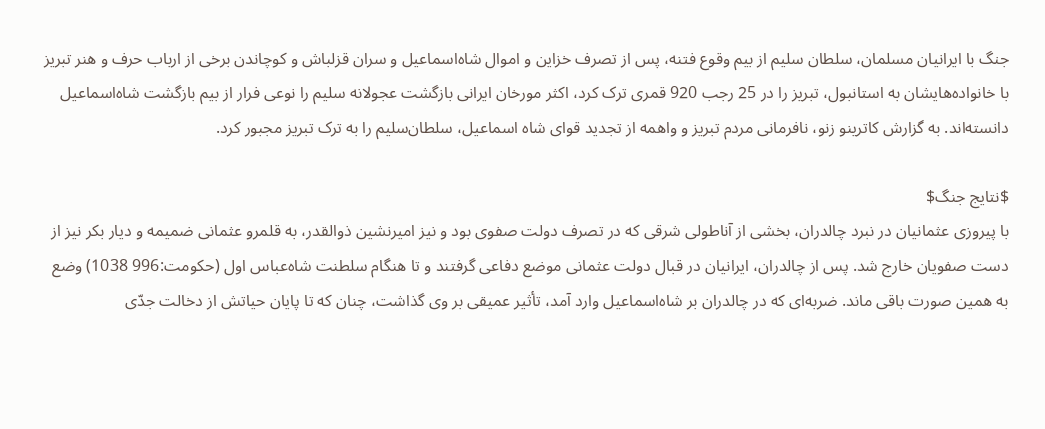جنگ با ایرانیان مسلمان، سلطان سلیم از بیم وقوع فتنه، پس از تصرف خزاین و اموال شاه‌اسماعیل و سران قزلباش و کوچاندن برخی از ارباب حرف و هنر تبریز با خانواده‌هایشان به استانبول، تبریز را در 25 رجب 920 قمری ترک کرد، اکثر مورخان ایرانی بازگشت عجولانه سلیم را نوعی فرار از بیم بازگشت شاه‌اسماعیل دانسته‌اند. به گزارش کاترینو زنو، نافرمانی مردم تبریز و واهمه از تجدید قوای شاه اسماعیل، سلطان‌سلیم را به ترک تبریز مجبور کرد.

$نتایج جنگ$
با پیروزی عثمانیان در نبرد چالدران، بخشی از آناطولی شرقی که در تصرف دولت صفوی بود و نیز امیرنشین ذوالقدر، به قلمرو عثمانی ضمیمه و دیار بکر نیز از دست صفویان خارج شد. پس از چالدران، ایرانیان در قبال دولت عثمانی موضع دفاعی گرفتند و تا هنگام سلطنت شاه‌عباس اول (حکومت:996 1038) وضع به همین صورت باقی ماند. ضربه‌ای که در چالدران بر شاه‌اسماعیل وارد آمد، تأثیر عمیقی بر وی گذاشت، چنان که تا پایان حیاتش از دخالت جدّی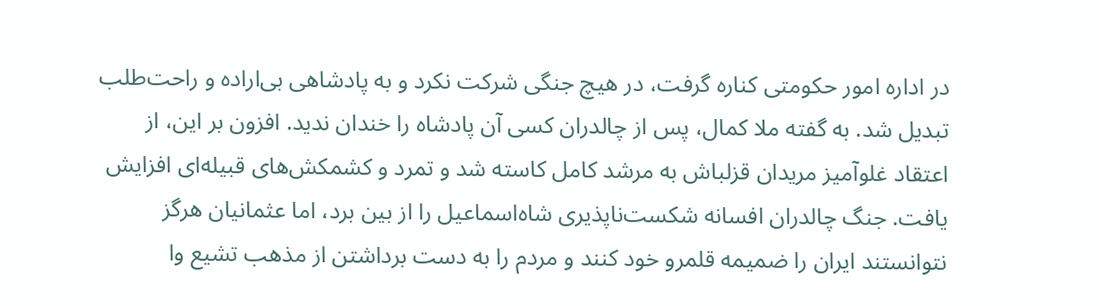در اداره امور حکومتی کناره گرفت، در هیچ جنگی شرکت نکرد و به پادشاهی بی‌اراده و راحت‌طلب تبدیل شد. به گفته ملا کمال، پس از چالدران کسی آن پادشاه را خندان ندید. افزون بر این، از اعتقاد غلوآمیز مریدان قزلباش به مرشد کامل کاسته شد و تمرد و کشمکش‌های قبیله‌ای افزایش یافت. جنگ چالدران افسانه شکست‌ناپذیری شاه‌اسماعیل را از بین برد، اما عثمانیان هرگز نتوانستند ایران را ضمیمه قلمرو خود کنند و مردم را به دست برداشتن از مذهب تشیع وا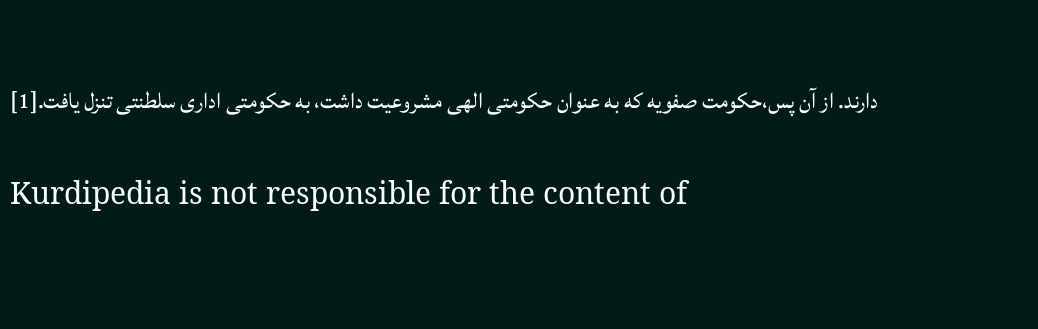دارند. از آن پس،حکومت صفویه که به عنوان حکومتی الهی مشروعیت داشت، به حکومتی اداری سلطنتی تنزل یافت.[1]

Kurdipedia is not responsible for the content of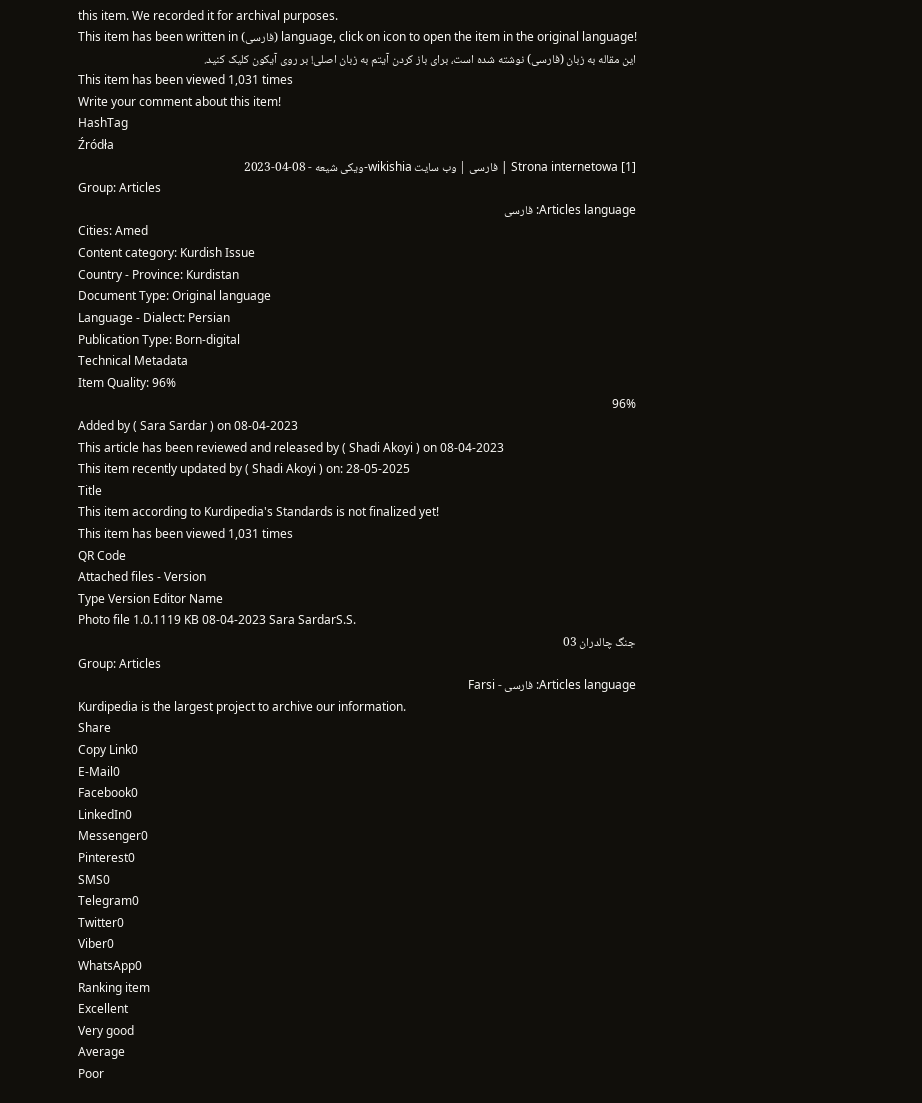this item. We recorded it for archival purposes.
This item has been written in (فارسی) language, click on icon to open the item in the original language!
این مقاله بە زبان (فارسی) نوشته شده است، برای باز کردن آیتم به زبان اصلی! بر روی آیکون کلیک کنید.
This item has been viewed 1,031 times
Write your comment about this item!
HashTag
Źródła
[1] Strona internetowa | فارسی | وب سایت wikishia-ویکی شیعە - 08-04-2023
Group: Articles
Articles language: فارسی
Cities: Amed
Content category: Kurdish Issue
Country - Province: Kurdistan
Document Type: Original language
Language - Dialect: Persian
Publication Type: Born-digital
Technical Metadata
Item Quality: 96%
96%
Added by ( Sara Sardar ) on 08-04-2023
This article has been reviewed and released by ( Shadi Akoyi ) on 08-04-2023
This item recently updated by ( Shadi Akoyi ) on: 28-05-2025
Title
This item according to Kurdipedia's Standards is not finalized yet!
This item has been viewed 1,031 times
QR Code
Attached files - Version
Type Version Editor Name
Photo file 1.0.1119 KB 08-04-2023 Sara SardarS.S.
جنگ چالدران 03
Group: Articles
Articles language: فارسی - Farsi
Kurdipedia is the largest project to archive our information.
Share
Copy Link0
E-Mail0
Facebook0
LinkedIn0
Messenger0
Pinterest0
SMS0
Telegram0
Twitter0
Viber0
WhatsApp0
Ranking item
Excellent
Very good
Average
Poor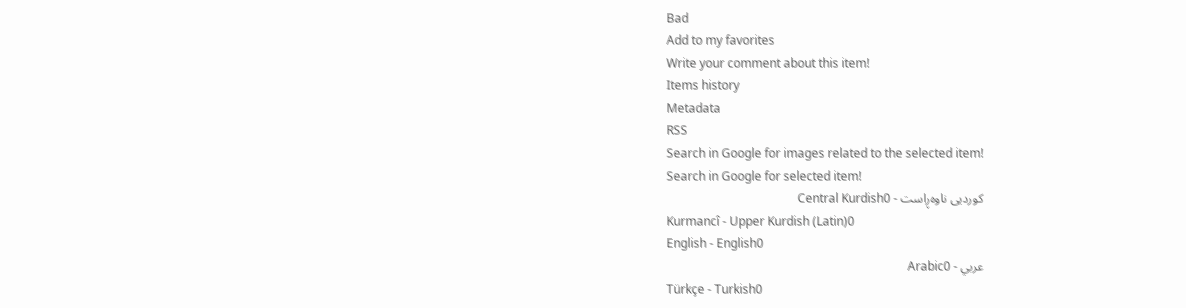Bad
Add to my favorites
Write your comment about this item!
Items history
Metadata
RSS
Search in Google for images related to the selected item!
Search in Google for selected item!
کوردیی ناوەڕاست - Central Kurdish0
Kurmancî - Upper Kurdish (Latin)0
English - English0
عربي - Arabic0
Türkçe - Turkish0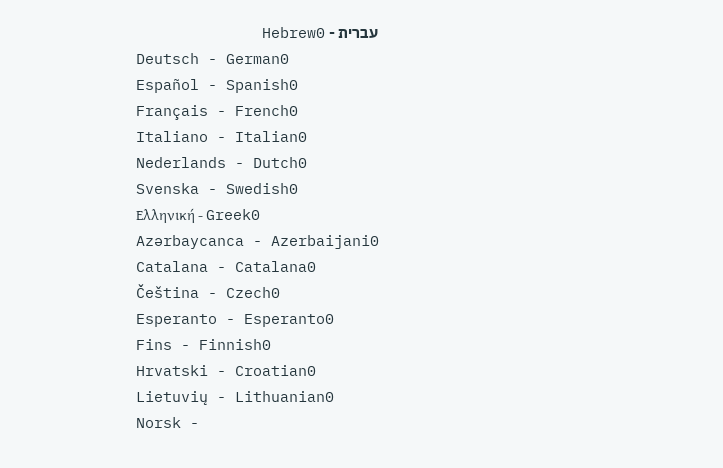עברית - Hebrew0
Deutsch - German0
Español - Spanish0
Français - French0
Italiano - Italian0
Nederlands - Dutch0
Svenska - Swedish0
Ελληνική - Greek0
Azərbaycanca - Azerbaijani0
Catalana - Catalana0
Čeština - Czech0
Esperanto - Esperanto0
Fins - Finnish0
Hrvatski - Croatian0
Lietuvių - Lithuanian0
Norsk -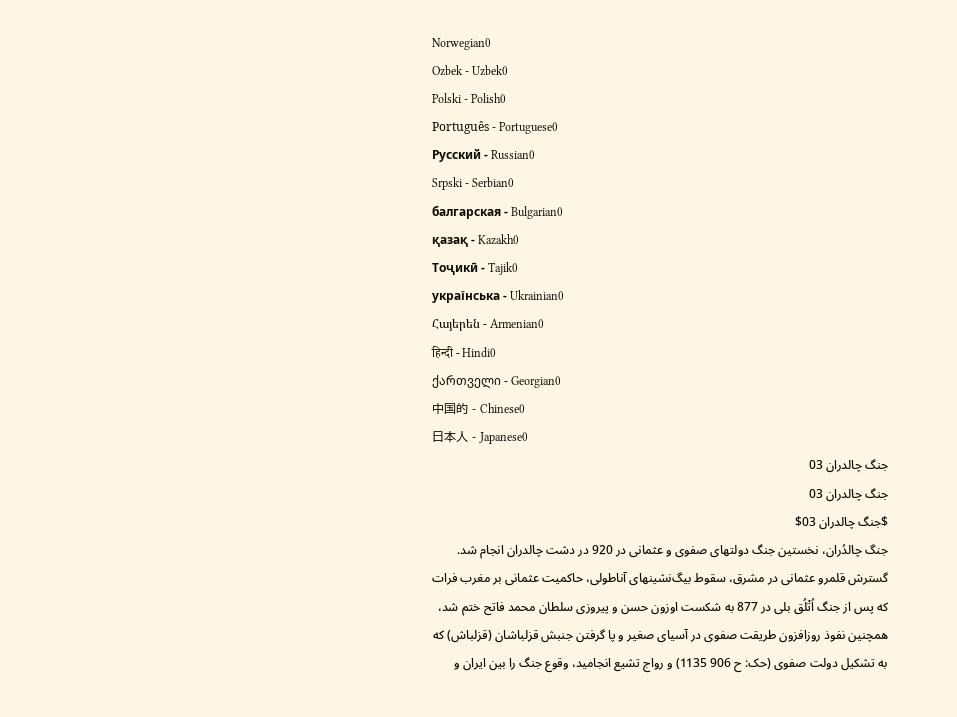Norwegian0
Ozbek - Uzbek0
Polski - Polish0
Português - Portuguese0
Pусский - Russian0
Srpski - Serbian0
балгарская - Bulgarian0
қазақ - Kazakh0
Тоҷикӣ - Tajik0
українська - Ukrainian0
Հայերեն - Armenian0
हिन्दी - Hindi0
ქართველი - Georgian0
中国的 - Chinese0
日本人 - Japanese0
جنگ چالدران 03
جنگ چالدران 03
$جنگ چالدران 03$
جنگ‌ چالدُران‌، نخستین‌ جنگ‌ دولتهای‌ صفوی‌ و عثمانی‌ در 920 در دشت‌ چالدران‌ انجام شد.
گسترش‌ قلمرو عثمانی‌ در مشرق‌، سقوط‌ بیگ‌نشینهای‌ آناطولی‌، حاکمیت‌ عثمانی‌ بر مغرب‌ فرات که‌ پس‌ از جنگ‌ اُتْلُق‌ بلی‌ در 877 به‌ شکست اوزون‌ حسن‌ و پیروزی‌ سلطان‌ محمد فاتح‌ ختم‌ شد، همچنین‌ نفوذ روزافزون‌ طریقت‌ صفوی‌ در آسیای‌ صغیر و پا گرفتن‌ جنبش‌ قزلباشان‌ (قزلباش‌) که‌ به‌ تشکیل‌ دولت‌ صفوی‌ (حک: ح 906 1135) و رواج‌ تشیع‌ انجامید، وقوع‌ جنگ‌ را بین‌ ایران‌ و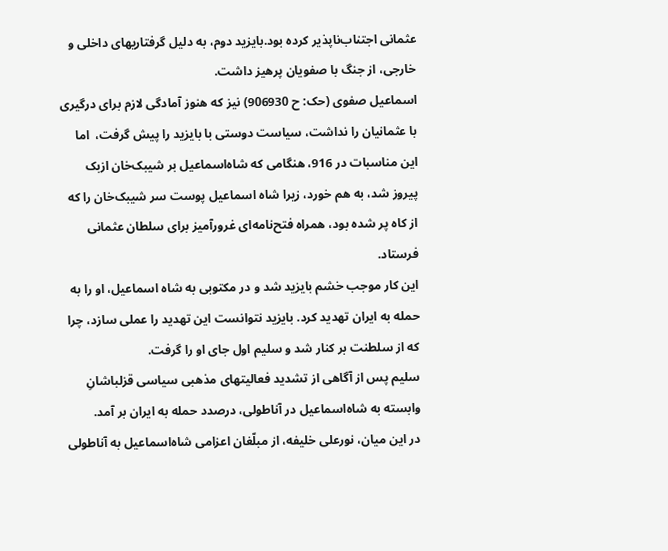عثمانی‌ اجتناب‌ناپذیر کرده‌ بود.بایزید دوم‌، به‌ دلیل‌ گرفتاریهای‌ داخلی‌ و خارجی‌، از جنگ‌ با صفویان پرهیز داشت‌.
اسماعیل‌ صفوی‌ (حک: ح 906930) نیز که‌ هنوز آمادگی‌ لازم‌ برای‌ درگیری‌ با عثمانیان‌ را نداشت‌، سیاست‌ دوستی‌ با بایزید را پیش‌ گرفت، ‌ اما این‌ مناسبات‌ در 916، هنگامی‌ که‌ شاه‌اسماعیل بر شیبک‌خان‌ ازبک‌ پیروز شد، به‌ هم‌ خورد، زیرا شاه‌ اسماعیل‌ پوست‌ سر شیبک‌خان‌ را که‌ از کاه‌ پر شده‌ بود، همراه‌ فتح‌نامه‌ای‌ غرورآمیز برای‌ سلطان‌ عثمانی‌ فرستاد.
این‌ کار موجب‌ خشم‌ بایزید شد و در مکتوبی‌ به‌ شاه‌ اسماعیل‌، او را به‌ حمله به‌ ایران‌ تهدید کرد. بایزید نتوانست‌ این‌ تهدید را عملی‌ سازد، چرا که‌ از سلطنت‌ بر کنار شد و سلیم‌ اول‌ جای‌ او را گرفت‌.
سلیم‌ پس‌ از آگاهی‌ از تشدید فعالیتهای‌ مذهبی سیاسی قزلباشانِ وابسته‌ به‌ شاه‌اسماعیل‌ در آناطولی‌، درصدد حمله‌ به‌ ایران‌ بر آمد.
در این‌ میان‌، نورعلی‌ خلیفه‌، از مبلّغان‌ اعزامی‌ شاه‌اسماعیل‌ به‌ آناطولی‌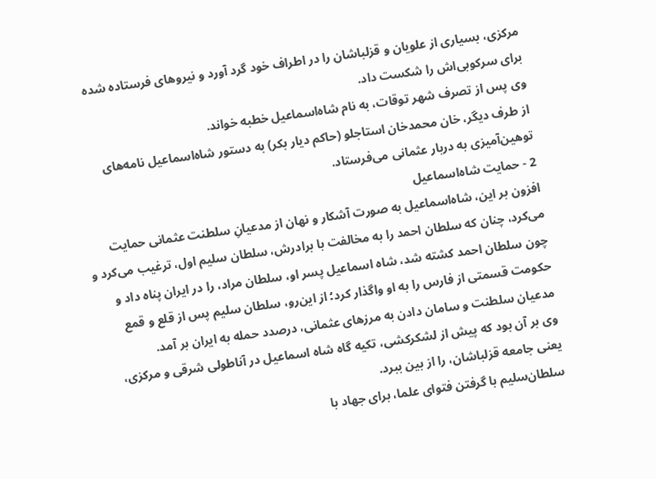مرکزی‌، بسیاری‌ از علویان‌ و قزلباشان‌ را در اطراف‌ خود گرد آورد و نیروهای‌ فرستاده‌ شده‌ برای‌ سرکوبی‌اش‌ را شکست‌ داد.
وی‌ پس‌ از تصرف‌ شهر توقات‌، به‌ نام‌ شاه‌اسماعیل‌ خطبه‌ خواند.
از طرف‌ دیگر، خان‌ محمدخان‌ استاجلو (حاکم‌ دیار بکر) به‌ دستور شاه‌اسماعیل‌ نامه‌های‌ توهین‌آمیزی‌ به‌ دربار عثمانی‌ می‌فرستاد.
2 - حمایت شاه‌اسماعیل‌
افزون‌ بر این‌، شاه‌اسماعیل‌ به‌ صورت‌ آشکار و نهان‌ از مدعیانِ سلطنت‌ عثمانی‌ حمایت‌ می‌کرد، چنان‌ که‌ سلطان‌ احمد را به‌ مخالفت‌ با برادرش‌، سلطان‌ سلیم‌ اول‌، ترغیب‌ می‌کرد و چون‌ سلطان‌ احمد کشته‌ شد، شاه‌ اسماعیل‌ پسر او، سلطان‌ مراد، را در ایران‌ پناه‌ داد و حکومت‌ قسمتی‌ از فارس‌ را به‌ او واگذار کرد؛ از این‌رو، سلطان‌ سلیم‌ پس‌ از قلع‌ و قمع مدعیان‌ سلطنت‌ و سامان‌ دادن‌ به‌ مرزهای‌ عثمانی‌، درصدد حمله‌ به‌ ایران‌ بر آمد.
وی‌ بر آن‌ بود که‌ پیش‌ از لشکرکشی، تکیه‌ گاه‌ شاه ‌اسماعیل‌ در آناطولی‌ شرقی‌ و مرکزی‌، یعنی‌ جامعه قزلباشان‌، را از بین‌ ببرد.
سلطان‌سلیم‌ با گرفتن‌ فتوای‌ علما، برای‌ جهاد با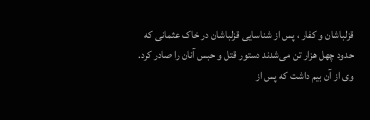قزلباشان‌ و کفار ، پس‌ از شناسایی‌ قزلباشان‌ در خاک‌ عثمانی‌ که‌ حدود چهل‌ هزار تن‌ می‌شدند دستور قتل و حبس‌ آنان‌ را صادر کرد.
وی‌ از آن‌ بیم‌ داشت‌ که‌ پس‌ از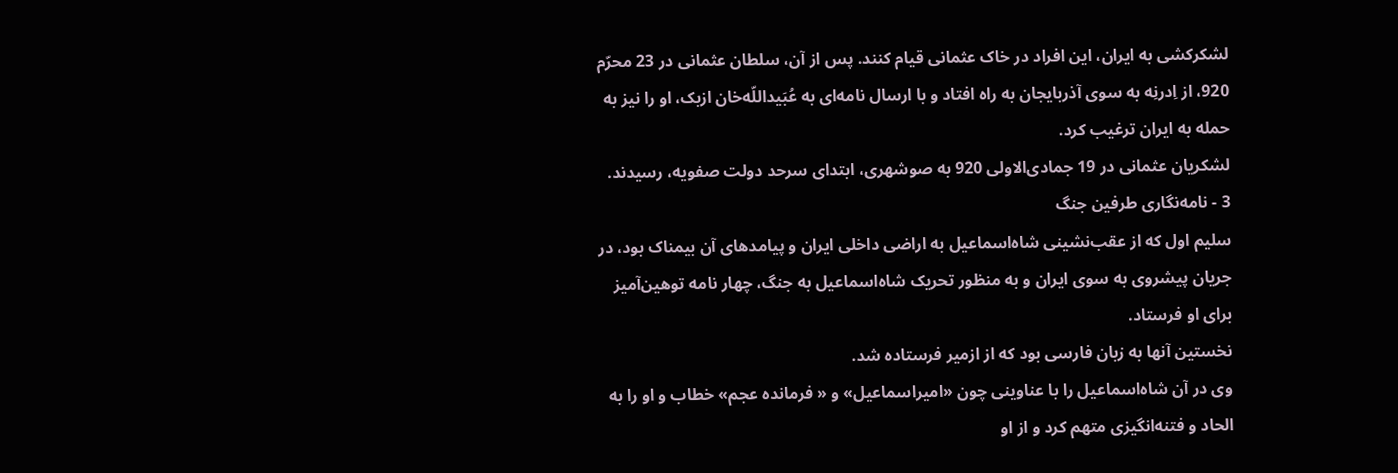لشکرکشی‌ به‌ ایران‌، این‌ افراد در خاک‌ عثمانی‌ قیام کنند. پس‌ از آن‌، سلطان‌ عثمانی‌ در 23 محرّم‌ 920، از اِدرنِه‌ به‌ سوی‌ آذربایجان به‌ راه‌ افتاد و با ارسال‌ نامه‌ای‌ به‌ عُبَیداللّه‌خان‌ ازبک‌، او را نیز به‌ حمله‌ به‌ ایران‌ ترغیب‌ کرد.
لشکریان‌ عثمانی‌ در 19 جمادی‌الاولی 920 به‌ صوشهری‌، ابتدای‌ سرحد دولت صفویه‌، رسیدند.
3 - نامه‌نگاری طرفین جنگ
سلیم‌ اول‌ که‌ از عقب‌نشینی شاه‌اسماعیل‌ به‌ اراضی‌ داخلی‌ ایران‌ و پیامدهای‌ آن‌ بیمناک بود، در جریان‌ پیشروی‌ به‌ سوی‌ ایران‌ و به‌ منظور تحریک‌ شاه‌اسماعیل‌ به‌ جنگ‌، چهار نامه توهین‌آمیز برای‌ او فرستاد.
نخستین‌ آنها به‌ زبان‌ فارسی‌ بود که‌ از ازمیر فرستاده‌ شد.
وی‌ در آن‌ شاه‌اسماعیل‌ را با عناوینی‌ چون‌ «امیراسماعیل‌» و « فرمانده‌ عجم» خطاب‌ و او را به‌ الحاد و فتنه‌انگیزی‌ متهم‌ کرد و از او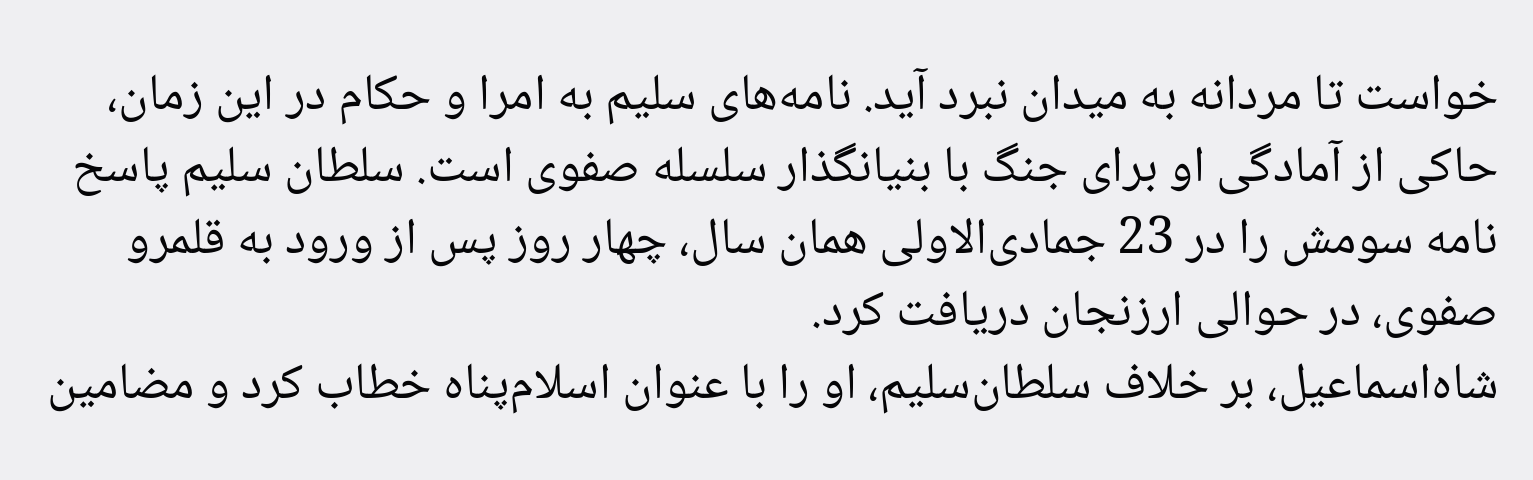خواست‌ تا مردانه‌ به‌ میدان نبرد آید. نامه‌های‌ سلیم‌ به‌ امرا و حکام‌ در این‌ زمان‌، حاکی‌ از آمادگی‌ او برای‌ جنگ‌ با بنیانگذار سلسله صفوی‌ است‌. سلطان‌ سلیم‌ پاسخ‌ نامه سومش‌ را در 23 جمادی‌الاولی همان‌ سال‌، چهار روز پس‌ از ورود به‌ قلمرو صفوی‌، در حوالی‌ ارزنجان‌ دریافت‌ کرد.
شاه‌اسماعیل‌، بر خلاف‌ سلطان‌سلیم‌، او را با عنوان‌ اسلام‌پناه‌ خطاب‌ کرد و مضامین‌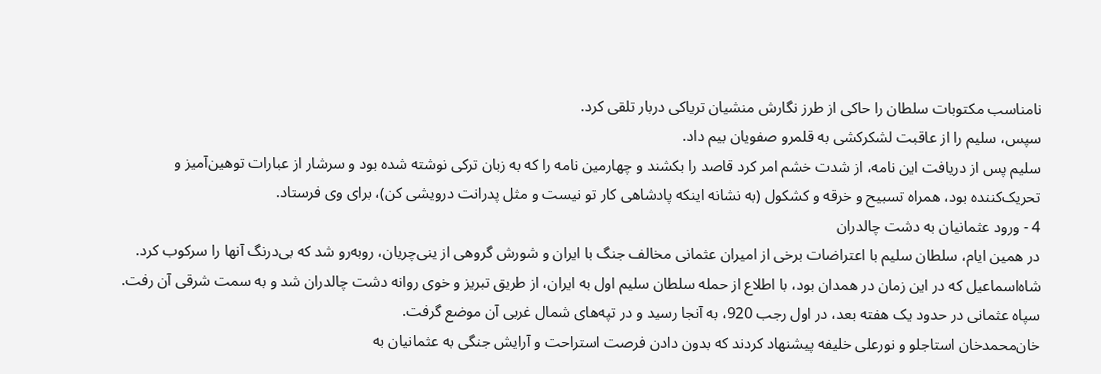نامناسب‌ مکتوبات‌ سلطان‌ را حاکی‌ از طرز نگارش‌ منشیان‌ تریاکی‌ دربار تلقی‌ کرد.
سپس‌، سلیم‌ را از عاقبت‌ لشکرکشی‌ به‌ قلمرو صفویان‌ بیم داد.
سلیم‌ پس‌ از دریافت‌ این‌ نامه‌، از شدت‌ خشم‌ امر کرد قاصد را بکشند و چهارمین‌ نامه‌ را که‌ به‌ زبان‌ ترکی‌ نوشته‌ شده‌ بود و سرشار از عبارات‌ توهین‌آمیز و تحریک‌کننده‌ بود، همراه‌ تسبیح‌ و خرقه‌ و کشکول (به‌ نشانه اینکه‌ پادشاهی‌ کار تو نیست‌ و مثل‌ پدرانت‌ درویشی‌ کن‌)، برای‌ وی‌ فرستاد.
4 - ورود عثمانیان به دشت چالدران
در همین‌ ایام‌، سلطان‌ سلیم‌ با اعتراضات‌ برخی‌ از امیران‌ عثمانی‌ مخالف‌ جنگ‌ با ایران‌ و شورش گروهی‌ از ینی‌چریان‌، روبه‌رو شد که‌ بی‌درنگ‌ آنها را سرکوب‌ کرد.
شاه‌اسماعیل‌ که‌ در این‌ زمان‌ در همدان‌ بود، با اطلاع‌ از حمله سلطان‌ سلیم‌ اول‌ به‌ ایران‌، از طریق‌ تبریز و خوی‌ روانه دشت‌ چالدران شد و به‌ سمت‌ شرقی‌ آن‌ رفت‌.
سپاه‌ عثمانی‌ در حدود یک‌ هفته‌ بعد، در اول‌ رجب‌ 920، به‌ آنجا رسید و در تپه‌های‌ شمال‌ غربی‌ آن‌ موضع‌ گرفت‌.
خان‌محمدخان‌ استاجلو و نورعلی‌ خلیفه‌ پیشنهاد کردند که‌ بدون‌ دادن‌ فرصت‌ استراحت‌ و آرایش‌ جنگی‌ به‌ عثمانیان‌ به‌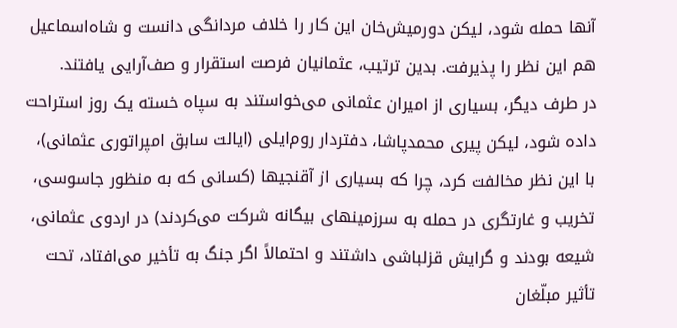آنها حمله‌ شود، لیکن‌ دورمیش‌خان‌ این‌ کار را خلاف‌ مردانگی‌ دانست‌ و شاه‌اسماعیل‌ هم‌ این‌ نظر را پذیرفت. بدین‌ ترتیب‌، عثمانیان‌ فرصت‌ استقرار و صف‌آرایی‌ یافتند.
در طرف‌ دیگر، بسیاری‌ از امیران‌ عثمانی‌ می‌خواستند به‌ سپاه‌ خسته‌ یک‌ روز استراحت‌ داده‌ شود، لیکن‌ پیری‌ محمدپاشا، دفتردار روم‌ایلی‌ (ایالت‌ سابق‌ امپراتوری‌ عثمانی‌)، با این‌ نظر مخالفت‌ کرد، چرا که‌ بسیاری‌ از آقنجیها (کسانی‌ که‌ به‌ منظور جاسوسی‌، تخریب‌ و غارتگری‌ در حمله‌ به‌ سرزمینهای‌ بیگانه‌ شرکت‌ می‌کردند) در اردوی‌ عثمانی‌، شیعه‌ بودند و گرایش‌ قزلباشی‌ داشتند و احتمالاً اگر جنگ‌ به‌ تأخیر می‌افتاد، تحت‌ تأثیر مبلّغان‌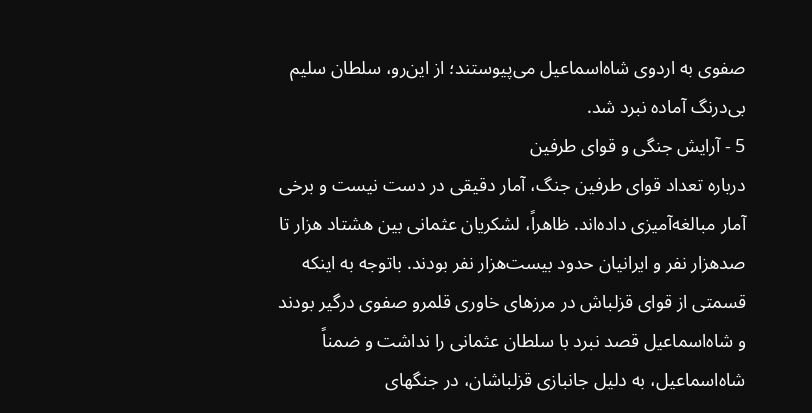صفوی‌ به‌ اردوی‌ شاه‌اسماعیل‌ می‌پیوستند؛ از این‌رو، سلطان‌ سلیم‌ بی‌درنگ‌ آماده نبرد شد.
5 - آرایش جنگی و قوای طرفین
درباره تعداد قوای‌ طرفین‌ جنگ‌، آمار دقیقی‌ در دست‌ نیست‌ و برخی‌ آمار مبالغه‌آمیزی‌ داده‌اند. ظاهراً، لشکریان‌ عثمانی‌ بین‌ هشتاد هزار تا صدهزار نفر و ایرانیان‌ حدود بیست‌هزار نفر بودند. باتوجه‌ به‌ اینکه‌ قسمتی‌ از قوای‌ قزلباش‌ در مرزهای‌ خاوری‌ قلمرو صفوی‌ درگیر بودند و شاه‌اسماعیل‌ قصد نبرد با سلطان‌ عثمانی‌ را نداشت‌ و ضمناً شاه‌اسماعیل‌، به‌ دلیل‌ جانبازی‌ قزلباشان‌، در جنگهای‌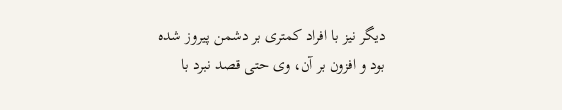دیگر نیز با افراد کمتری‌ بر دشمن‌ پیروز شده‌ بود و افزون‌ بر آن‌، وی‌ حتی‌ قصد نبرد با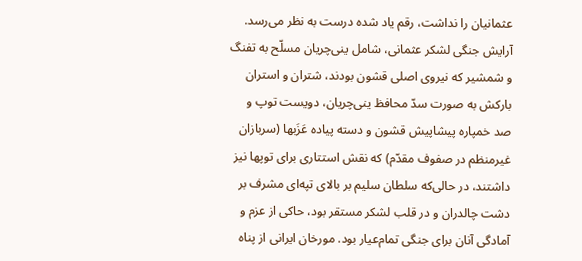عثمانیان‌ را نداشت‌، رقم‌ یاد شده‌ درست‌ به‌ نظر می‌رسد.
آرایش‌ جنگی‌ لشکر عثمانی‌، شامل‌ ینی‌چریان‌ مسلّح‌ به‌ تفنگ‌ و شمشیر که‌ نیروی‌ اصلی‌ قشون بودند، شتران‌ و استران‌ بارکش‌ به‌ صورت‌ سدّ محافظ‌ ینی‌چریان‌، دویست‌ توپ‌ و صد خمپاره پیشاپیش‌ قشون‌ و دسته پیاده عَزَبها (سربازان‌ غیرمنظم‌ در صفوف‌ مقدّم‌) که‌ نقش‌ استتاری‌ برای‌ توپها نیز داشتند، در حالی‌که‌ سلطان‌ سلیم‌ بر بالای‌ تپه‌ای‌ مشرف‌ بر دشت‌ چالدران‌ و در قلب‌ لشکر مستقر بود، حاکی‌ از عزم‌ و آمادگی‌ آنان‌ برای‌ جنگی‌ تمام‌عیار بود. مورخان‌ ایرانی‌ از پناه‌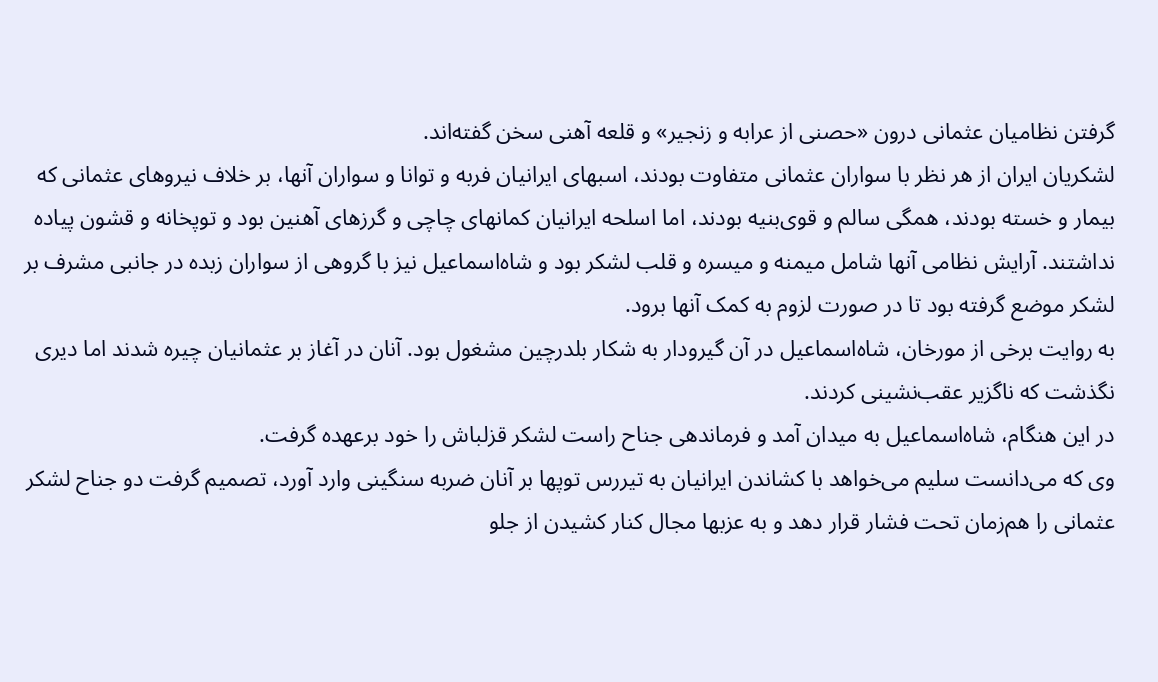گرفتن‌ نظامیان‌ عثمانی‌ درون‌ «حصنی‌ از عرابه‌ و زنجیر» و قلعه آهنی‌ سخن‌ گفته‌اند.
لشکریان‌ ایران‌ از هر نظر با سواران‌ عثمانی‌ متفاوت‌ بودند، اسبهای‌ ایرانیان‌ فربه‌ و توانا و سواران‌ آنها، بر خلاف‌ نیروهای‌ عثمانی‌ که‌ بیمار و خسته‌ بودند، همگی‌ سالم و قوی‌بنیه‌ بودند، اما اسلحه ایرانیان‌ کمانهای‌ چاچی‌ و گرزهای‌ آهنین‌ بود و توپخانه‌ و قشون‌ پیاده‌ نداشتند. آرایش‌ نظامی‌ آنها شامل‌ میمنه‌ و میسره‌ و قلب‌ لشکر بود و شاه‌اسماعیل‌ نیز با گروهی‌ از سواران‌ زبده‌ در جانبی‌ مشرف‌ بر لشکر موضع‌ گرفته‌ بود تا در صورت‌ لزوم‌ به‌ کمک‌ آنها برود.
به‌ روایت‌ برخی‌ از مورخان‌، شاه‌اسماعیل‌ در آن‌ گیرودار به‌ شکار بلدرچین‌ مشغول‌ بود. آنان‌ در آغاز بر عثمانیان‌ چیره‌ شدند اما دیری‌ نگذشت‌ که‌ ناگزیر عقب‌نشینی‌ کردند.
در این‌ هنگام‌، شاه‌اسماعیل‌ به‌ میدان‌ آمد و فرماندهی‌ جناح‌ راست‌ لشکر قزلباش‌ را خود برعهده‌ گرفت‌.
وی‌ که‌ می‌دانست‌ سلیم‌ می‌خواهد با کشاندن‌ ایرانیان‌ به‌ تیررس‌ توپها بر آنان‌ ضربه سنگینی‌ وارد آورد، تصمیم‌ گرفت‌ دو جناح‌ لشکر عثمانی‌ را هم‌زمان‌ تحت‌ فشار قرار دهد و به‌ عزبها مجال‌ کنار کشیدن‌ از جلو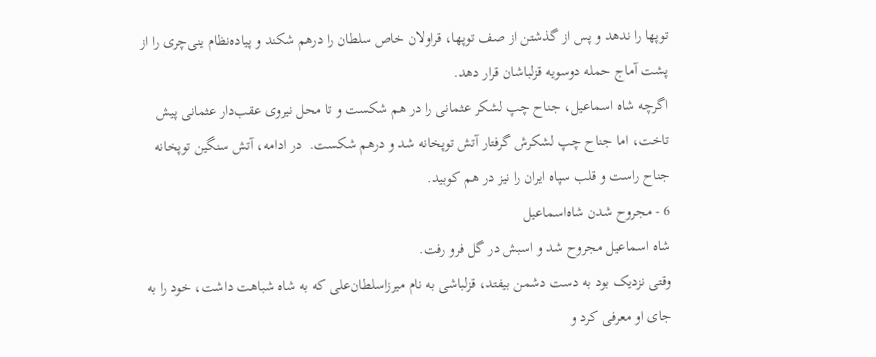توپها را ندهد و پس‌ از گذشتن‌ از صف‌ توپها، قراولان‌ خاص‌ سلطان‌ را درهم‌ شکند و پیاده‌نظام‌ ینی‌چری‌ را از پشت‌ آماج‌ حمله دوسویه قزلباشان‌ قرار دهد.
اگرچه‌ شاه‌ اسماعیل‌، جناح‌ چپ‌ لشکر عثمانی‌ را در هم‌ شکست‌ و تا محل‌ نیروی‌ عقب‌دار عثمانی‌ پیش‌ تاخت‌، اما جناح‌ چپ‌ لشکرش‌ گرفتار آتش‌ توپخانه‌ شد و درهم‌ شکست.  در ادامه‌، آتش‌ سنگین‌ توپخانه‌ جناح‌ راست‌ و قلب‌ سپاه‌ ایران‌ را نیز در هم‌ کوبید.
6 - مجروح شدن شاه‌اسماعیل
شاه‌ اسماعیل‌ مجروح‌ شد و اسبش‌ در گل‌ فرو رفت‌.
وقتی‌ نزدیک‌ بود به‌ دست‌ دشمن بیفتد، قزلباشی‌ به‌ نام‌ میرزاسلطان‌علی‌ که‌ به‌ شاه شباهت‌ داشت‌، خود را به‌ جای‌ او معرفی‌ کرد و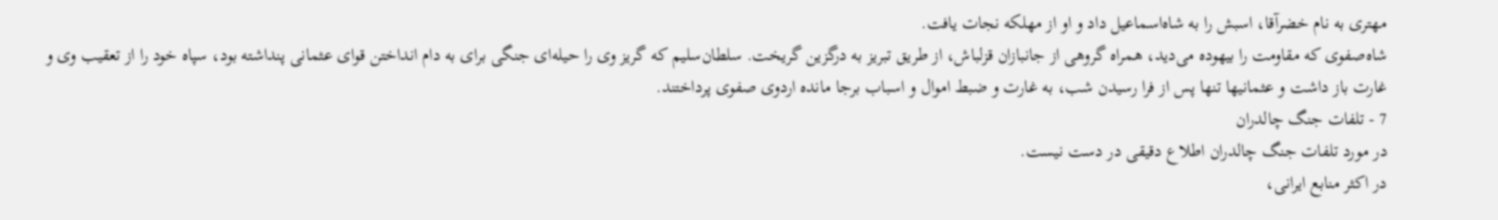مهتری‌ به‌ نام‌ خضرآقا، اسبش‌ را به‌ شاه‌اسماعیل‌ داد و او از مهلکه نجات‌ یافت‌.
شاه‌صفوی‌ که‌ مقاومت را بیهوده‌ می‌دید، همراه‌ گروهی‌ از جانبازان‌ قزلباش‌، از طریق‌ تبریز به‌ درگزین‌ گریخت‌. سلطان‌سلیم‌ که‌ گریز وی‌ را حیله‌ای‌ جنگی‌ برای‌ به‌ دام‌ انداختن‌ قوای‌ عثمانی‌ پنداشته‌ بود، سپاه‌ خود را از تعقیب‌ وی‌ و غارت باز داشت‌ و عثمانیها تنها پس‌ از فرا رسیدن‌ شب‌، به‌ غارت‌ و ضبط‌ اموال‌ و اسباب‌ برجا مانده اردوی‌ صفوی‌ پرداختند.
7 - تلفات جنگ چالدران
در مورد تلفات جنگ‌ چالدران‌ اطلاع‌ دقیقی‌ در دست‌ نیست‌.
در اکثر منابع‌ ایرانی‌،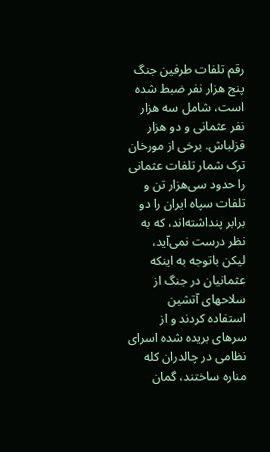رقم‌ تلفات‌ طرفین‌ جنگ‌ پنج‌ هزار نفر ضبط‌ شده‌ است‌، شامل‌ سه‌ هزار نفر عثمانی‌ و دو هزار قزلباش. برخی‌ از مورخان‌ ترک‌ شمار تلفات‌ عثمانی‌ را حدود سی‌هزار تن‌ و تلفات‌ سپاه‌ ایران‌ را دو برابر پنداشته‌اند، که‌ به‌ نظر درست‌ نمی‌آید، لیکن‌ باتوجه‌ به‌ اینکه‌ عثمانیان‌ در جنگ‌ از سلاحهای‌ آتشین‌ استفاده‌ کردند و از سرهای‌ بریده‌ شده اسرای‌ نظامی‌ در چالدران‌ کله مناره‌ ساختند، گمان‌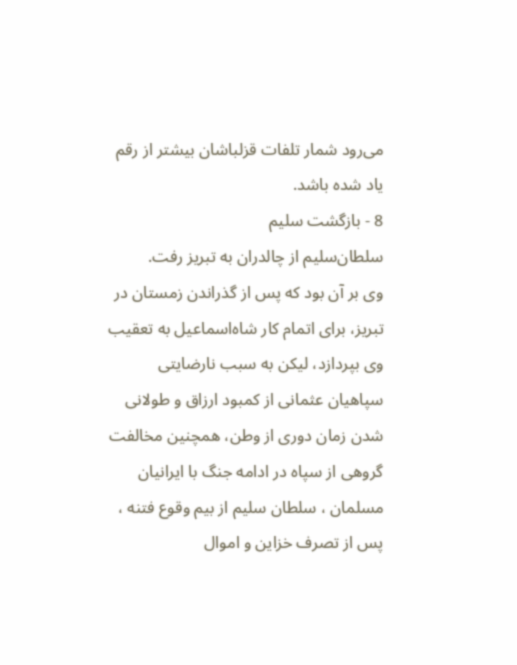می‌رود شمار تلفات‌ قزلباشان‌ بیشتر از رقم‌ یاد شده‌ باشد.
8 - بازگشت سلیم
سلطان‌سلیم‌ از چالدران‌ به‌ تبریز رفت‌.
وی‌ بر آن‌ بود که‌ پس‌ از گذراندن‌ زمستان‌ در تبریز، برای‌ اتمام‌ کار شاه‌اسماعیل‌ به‌ تعقیب‌ وی‌ بپردازد، لیکن‌ به‌ سبب‌ نارضایتی‌ سپاهیان‌ عثمانی‌ از کمبود ارزاق‌ و طولانی‌ شدن‌ زمان‌ دوری‌ از وطن‌، همچنین‌ مخالفت‌ گروهی‌ از سپاه‌ در ادامه جنگ‌ با ایرانیان‌ مسلمان‌ ، سلطان‌ سلیم‌ از بیم‌ وقوع‌ فتنه‌ ، پس‌ از تصرف‌ خزاین و اموال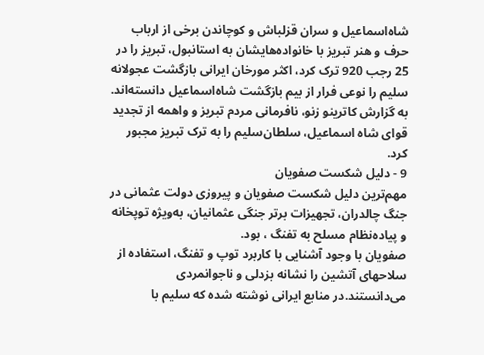شاه‌اسماعیل‌ و سران‌ قزلباش‌ و کوچاندن‌ برخی‌ از ارباب‌ حرف‌ و هنر تبریز با خانواده‌هایشان‌ به‌ استانبول، تبریز را در 25 رجب‌ 920 ترک‌ کرد، اکثر مورخان ایرانی‌ بازگشت‌ عجولانه سلیم‌ را نوعی‌ فرار از بیم‌ بازگشت‌ شاه‌اسماعیل‌ دانسته‌اند. به‌ گزارش‌ کاترینو زنو، نافرمانی‌ مردم‌ تبریز و واهمه‌ از تجدید قوای‌ شاه‌ اسماعیل‌، سلطان‌سلیم‌ را به‌ ترک‌ تبریز مجبور کرد.
9 - دلیل‌ شکست‌ صفویان‌
مهم‌ترین‌ دلیل‌ شکست صفویان‌ و پیروزی‌ دولت‌ عثمانی‌ در جنگ‌ چالدران‌، تجهیزات‌ برتر جنگی‌ عثمانیان‌، به‌ویژه‌ توپخانه و پیاده‌نظام‌ مسلح‌ به‌ تفنگ‌ ، بود.
صفویان‌ با وجود آشنایی‌ با کاربرد توپ‌ و تفنگ‌، استفاده‌ از سلاحهای‌ آتشین‌ را نشانه بزدلی‌ و ناجوانمردی‌ می‌دانستند.در منابع‌ ایرانی‌ نوشته‌ شده‌ که‌ سلیم‌ با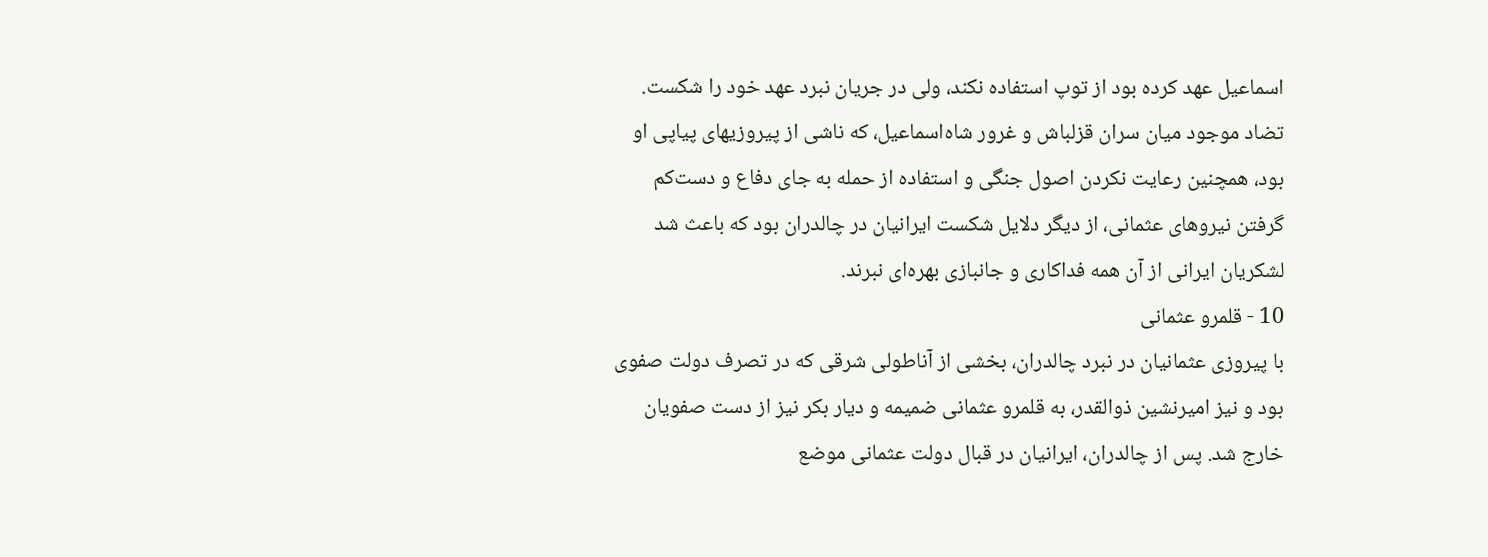اسماعیل‌ عهد کرده‌ بود از توپ‌ استفاده‌ نکند، ولی‌ در جریان‌ نبرد عهد خود را شکست. تضاد موجود میان‌ سران‌ قزلباش‌ و غرور شاه‌اسماعیل‌، که‌ ناشی‌ از پیروزیهای‌ پیاپی‌ او بود، همچنین‌ رعایت‌ نکردن‌ اصول‌ جنگی‌ و استفاده‌ از حمله‌ به‌ جای‌ دفاع‌ و دست‌کم‌ گرفتن‌ نیروهای‌ عثمانی‌، از دیگر دلایل‌ شکست‌ ایرانیان‌ در چالدران‌ بود که‌ باعث‌ شد لشکریان‌ ایرانی‌ از آن‌ همه‌ فداکاری‌ و جانبازی‌ بهره‌ای‌ نبرند.
10 - قلمرو عثمانی
با پیروزی‌ عثمانیان‌ در نبرد چالدران‌، بخشی‌ از آناطولی‌ شرقی‌ که‌ در تصرف‌ دولت‌ صفوی‌ بود و نیز امیرنشین‌ ذوالقدر، به‌ قلمرو عثمانی‌ ضمیمه‌ و دیار بکر نیز از دست‌ صفویان‌ خارج‌ شد. پس‌ از چالدران‌، ایرانیان‌ در قبال‌ دولت‌ عثمانی‌ موضع‌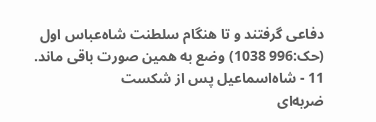دفاعی‌ گرفتند و تا هنگام‌ سلطنت‌ شاه‌عباس‌ اول‌ (حک:996 1038) وضع‌ به‌ همین‌ صورت‌ باقی‌ ماند.
11 - شاه‌اسماعیل پس از شکست
ضربه‌ای‌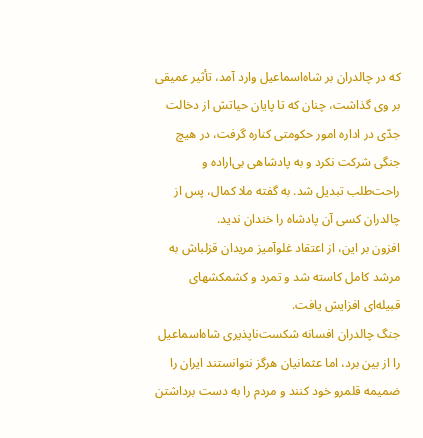که‌ در چالدران‌ بر شاه‌اسماعیل‌ وارد آمد، تأثیر عمیقی‌ بر وی‌ گذاشت‌، چنان‌ که‌ تا پایان‌ حیاتش‌ از دخالت‌ جدّی‌ در اداره امور حکومتی‌ کناره‌ گرفت‌، در هیچ‌ جنگی‌ شرکت‌ نکرد و به‌ پادشاهی‌ بی‌اراده‌ و راحت‌طلب‌ تبدیل‌ شد. به‌ گفته ملا کمال، ‌پس‌ از چالدران‌ کسی‌ آن‌ پادشاه‌ را خندان ندید.
افزون‌ بر این‌، از اعتقاد غلوآمیز مریدان‌ قزلباش‌ به‌ مرشد کامل‌ کاسته‌ شد و تمرد و کشمکشهای‌ قبیله‌ای‌ افزایش‌ یافت‌.
جنگ‌ چالدران‌ افسانه شکست‌ناپذیری‌ شاه‌اسماعیل‌ را از بین‌ برد، اما عثمانیان‌ هرگز نتوانستند ایران‌ را ضمیمه قلمرو خود کنند و مردم‌ را به‌ دست‌ برداشتن‌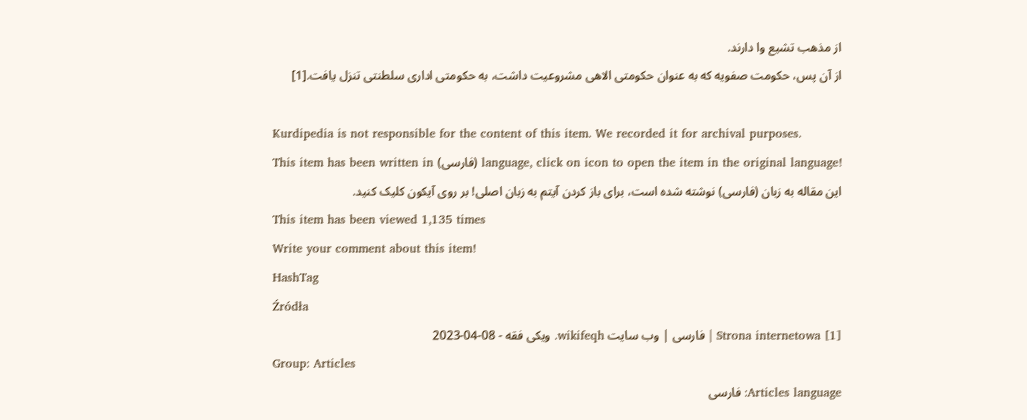از مذهب‌ تشیع‌ وا دارند.
از آن‌ پس‌، حکومت‌ صفویه‌ که‌ به‌ عنوان‌ حکومتی‌ الاهی‌ مشروعیت‌ داشت‌، به‌ حکومتی‌ اداری‌ سلطنتی‌ تنزل یافت.[1]

Kurdipedia is not responsible for the content of this item. We recorded it for archival purposes.
This item has been written in (فارسی) language, click on icon to open the item in the original language!
این مقاله بە زبان (فارسی) نوشته شده است، برای باز کردن آیتم به زبان اصلی! بر روی آیکون کلیک کنید.
This item has been viewed 1,135 times
Write your comment about this item!
HashTag
Źródła
[1] Strona internetowa | فارسی | وب سایت wikifeqh. ویکی فقە - 08-04-2023
Group: Articles
Articles language: فارسی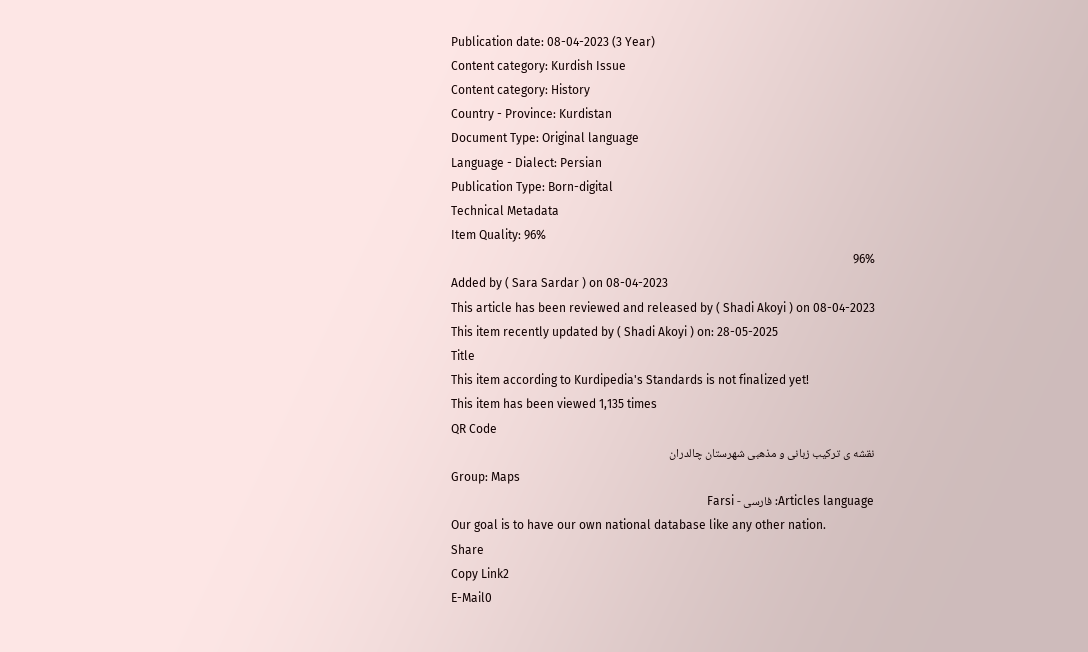Publication date: 08-04-2023 (3 Year)
Content category: Kurdish Issue
Content category: History
Country - Province: Kurdistan
Document Type: Original language
Language - Dialect: Persian
Publication Type: Born-digital
Technical Metadata
Item Quality: 96%
96%
Added by ( Sara Sardar ) on 08-04-2023
This article has been reviewed and released by ( Shadi Akoyi ) on 08-04-2023
This item recently updated by ( Shadi Akoyi ) on: 28-05-2025
Title
This item according to Kurdipedia's Standards is not finalized yet!
This item has been viewed 1,135 times
QR Code
نقشە ی ترکیب زبانی و مذهبی شهرستان چالدران
Group: Maps
Articles language: فارسی - Farsi
Our goal is to have our own national database like any other nation.
Share
Copy Link2
E-Mail0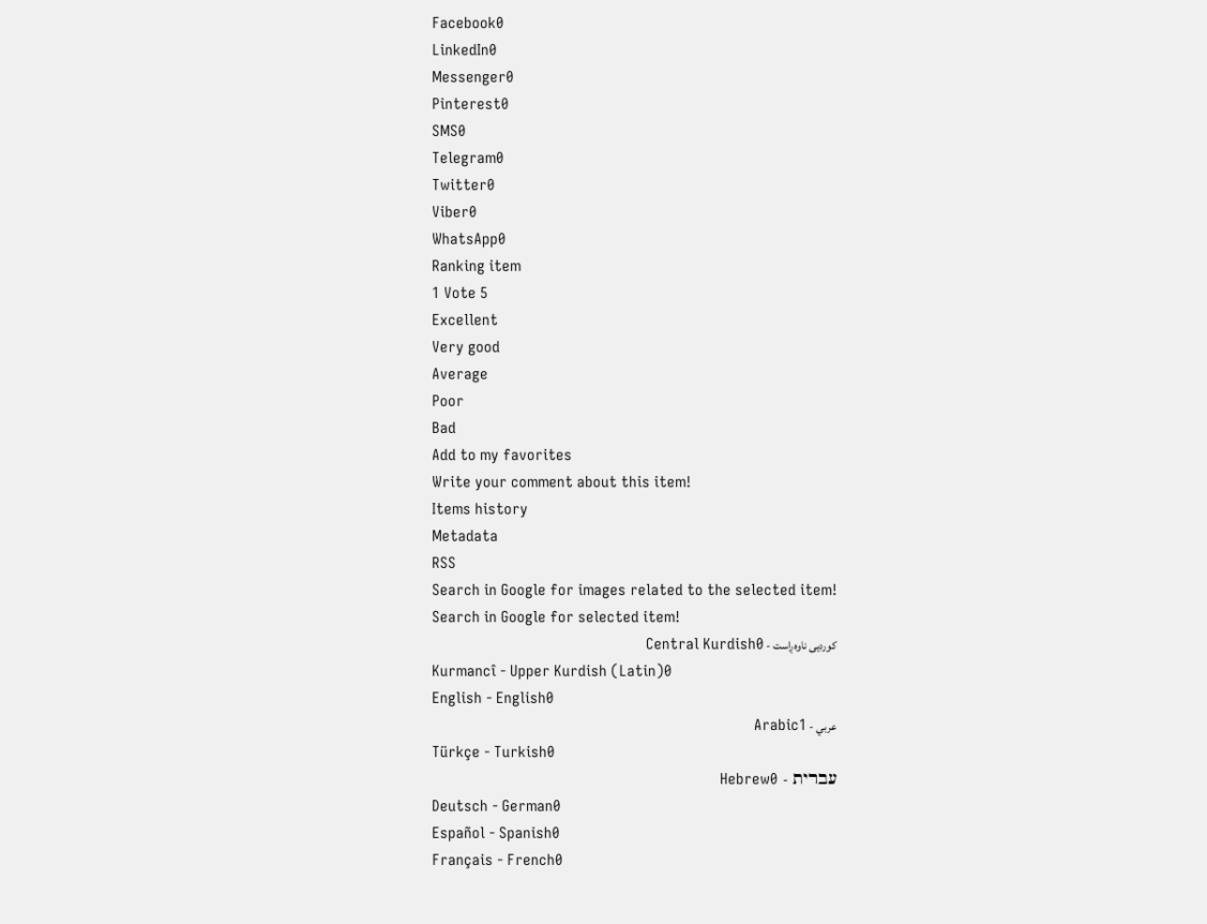Facebook0
LinkedIn0
Messenger0
Pinterest0
SMS0
Telegram0
Twitter0
Viber0
WhatsApp0
Ranking item
1 Vote 5
Excellent
Very good
Average
Poor
Bad
Add to my favorites
Write your comment about this item!
Items history
Metadata
RSS
Search in Google for images related to the selected item!
Search in Google for selected item!
کوردیی ناوەڕاست - Central Kurdish0
Kurmancî - Upper Kurdish (Latin)0
English - English0
عربي - Arabic1
Türkçe - Turkish0
עברית - Hebrew0
Deutsch - German0
Español - Spanish0
Français - French0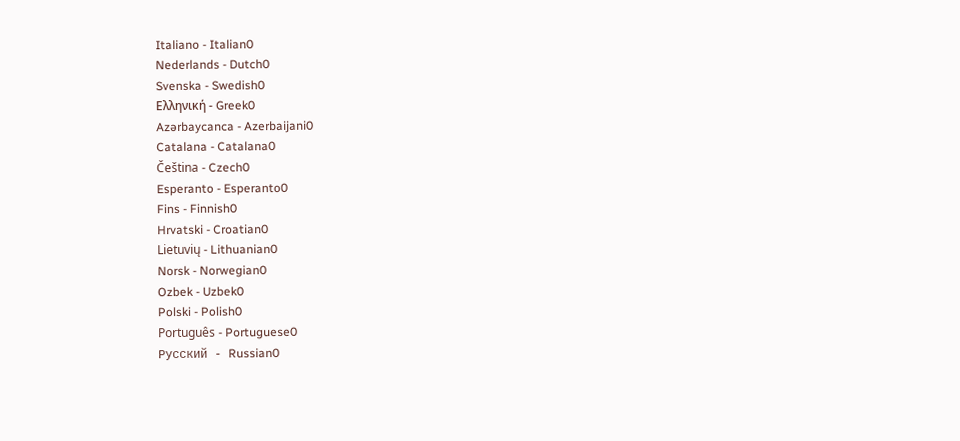Italiano - Italian0
Nederlands - Dutch0
Svenska - Swedish0
Ελληνική - Greek0
Azərbaycanca - Azerbaijani0
Catalana - Catalana0
Čeština - Czech0
Esperanto - Esperanto0
Fins - Finnish0
Hrvatski - Croatian0
Lietuvių - Lithuanian0
Norsk - Norwegian0
Ozbek - Uzbek0
Polski - Polish0
Português - Portuguese0
Pусский - Russian0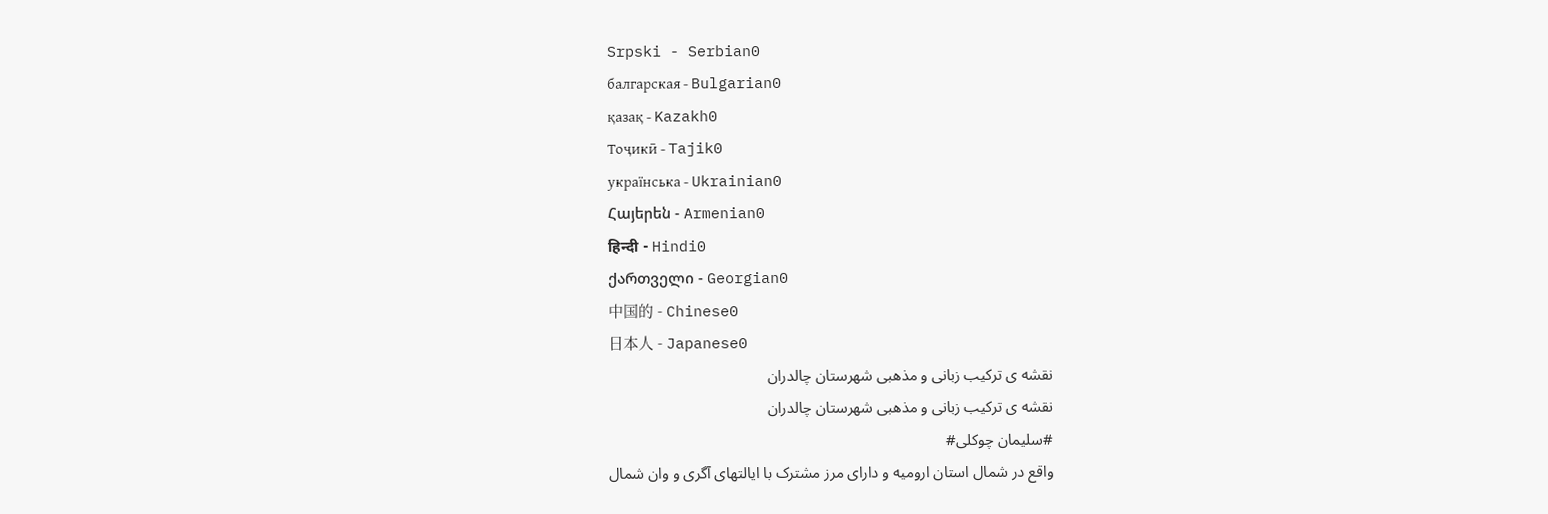Srpski - Serbian0
балгарская - Bulgarian0
қазақ - Kazakh0
Тоҷикӣ - Tajik0
українська - Ukrainian0
Հայերեն - Armenian0
हिन्दी - Hindi0
ქართველი - Georgian0
中国的 - Chinese0
日本人 - Japanese0
نقشە ی ترکیب زبانی و مذهبی شهرستان چالدران
نقشە ی ترکیب زبانی و مذهبی شهرستان چالدران
#سلیمان چوکلی#
واقع در شمال استان ارومیە و دارای مرز مشترک با ایالتهای آگری و وان شمال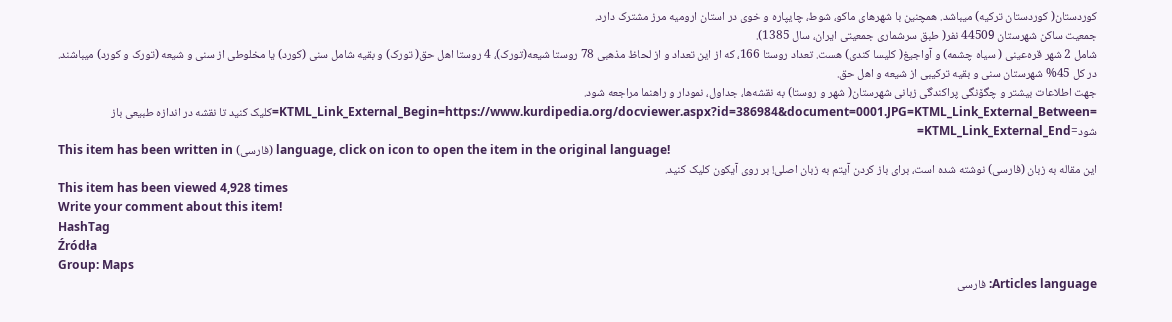کوردستان( کوردستان ترکیە) میباشد. همچنین با شهرهای ماکو، شوط، چایپارە و خوی در استان ارومیە مرز مشترک دارد.
جمعیت ساکن شهرستان 44509 نفر( طبق سرشماری جمعیتی ایران، سال 1385).
شامل 2 شهر قرەعینی ( سیاه چشمە) و آواجیغ( کلیسا کندی) هست. تعداد روستا 166، کە از این تعداد و از لحاظ مذهبی 78 روستا شیعە(تورک)، 4 روستا اهل حق( تورک) و بقیە شامل سنی (کورد) یا مخلوطی از سنی و شیعە (تورک و کورد) میباشند.
در کل 45% شهرستان سنی و بقیە ترکیبی از شیعە و اهل حق.
جهت اطلاعات بیشتر و چگۆنگی پراکندگی زبانی شهرستان( شهر و روستا) بە نقشەها، جداول، نمودار و راهنما مراجعە شود.
=KTML_Link_External_Begin=https://www.kurdipedia.org/docviewer.aspx?id=386984&document=0001.JPG=KTML_Link_External_Between=کلیک کنید تا نقشه در اندازه طبیعی باز شود=KTML_Link_External_End=
This item has been written in (فارسی) language, click on icon to open the item in the original language!
این مقاله بە زبان (فارسی) نوشته شده است، برای باز کردن آیتم به زبان اصلی! بر روی آیکون کلیک کنید.
This item has been viewed 4,928 times
Write your comment about this item!
HashTag
Źródła
Group: Maps
Articles language: فارسی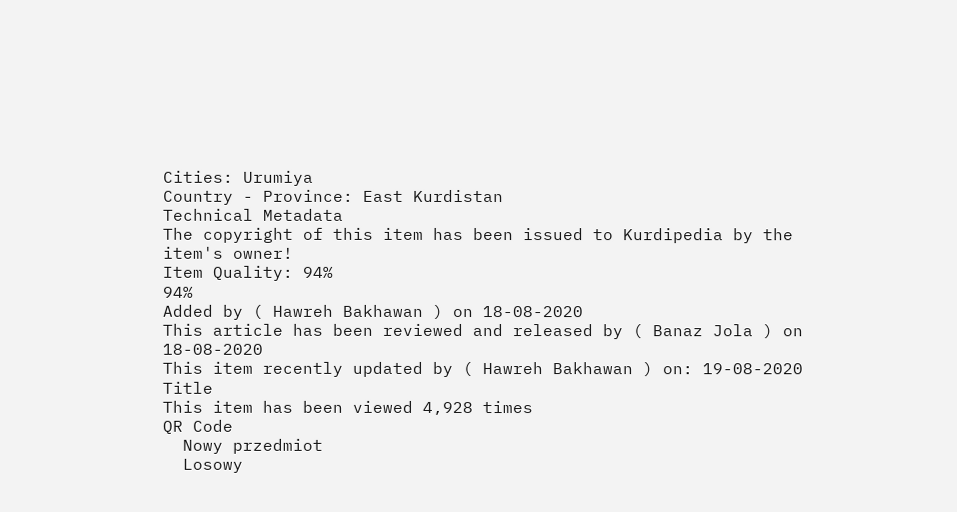Cities: Urumiya
Country - Province: East Kurdistan
Technical Metadata
The copyright of this item has been issued to Kurdipedia by the item's owner!
Item Quality: 94%
94%
Added by ( Hawreh Bakhawan ) on 18-08-2020
This article has been reviewed and released by ( Banaz Jola ) on 18-08-2020
This item recently updated by ( Hawreh Bakhawan ) on: 19-08-2020
Title
This item has been viewed 4,928 times
QR Code
  Nowy przedmiot
  Losowy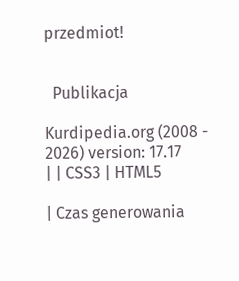przedmiot!


  Publikacja

Kurdipedia.org (2008 - 2026) version: 17.17
| | CSS3 | HTML5

| Czas generowania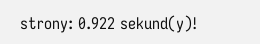strony: 0.922 sekund(y)!